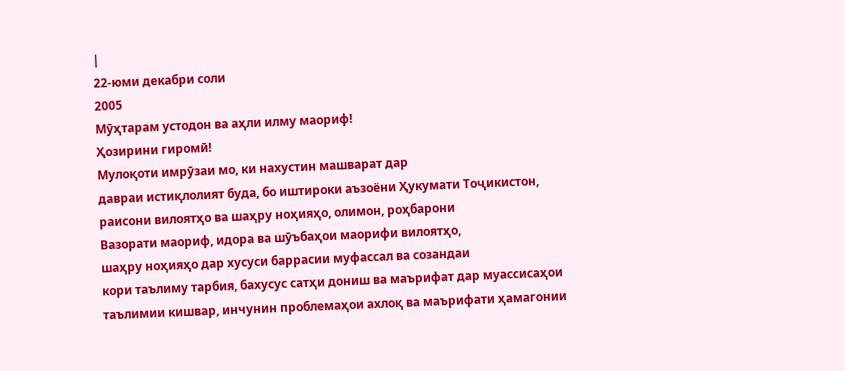|
22-юми декабри соли
2005
Мӯҳтарам устодон ва аҳли илму маориф!
Ҳозирини гиромӣ!
Мулоқоти имрӯзаи мо, ки нахустин машварат дар
давраи истиқлолият буда, бо иштироки аъзоёни Ҳукумати Тоҷикистон,
раисони вилоятҳо ва шаҳру ноҳияҳо, олимон, роҳбарони
Вазорати маориф, идора ва шӯъбаҳои маорифи вилоятҳо,
шаҳру ноҳияҳо дар хусуси баррасии муфассал ва созандаи
кори таълиму тарбия, бахусус сатҳи дониш ва маърифат дар муассисаҳои
таълимии кишвар, инчунин проблемаҳои ахлоқ ва маърифати ҳамагонии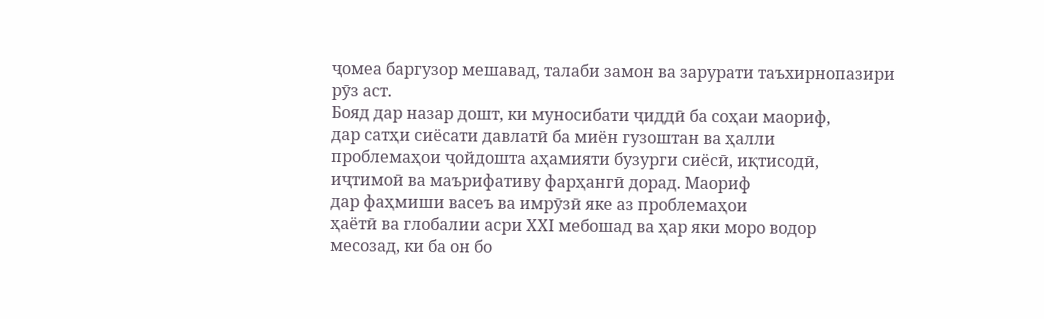ҷомеа баргузор мешавад, талаби замон ва зарурати таъхирнопазири
рӯз аст.
Бояд дар назар дошт, ки муносибати ҷиддӣ ба соҳаи маориф,
дар сатҳи сиёсати давлатӣ ба миён гузоштан ва ҳалли
проблемаҳои ҷойдошта аҳамияти бузурги сиёсӣ, иқтисодӣ,
иҷтимоӣ ва маърифативу фарҳангӣ дорад. Маориф
дар фаҳмиши васеъ ва имрӯзӣ яке аз проблемаҳои
ҳаётӣ ва глобалии асри ХХI мебошад ва ҳар яки моро водор
месозад, ки ба он бо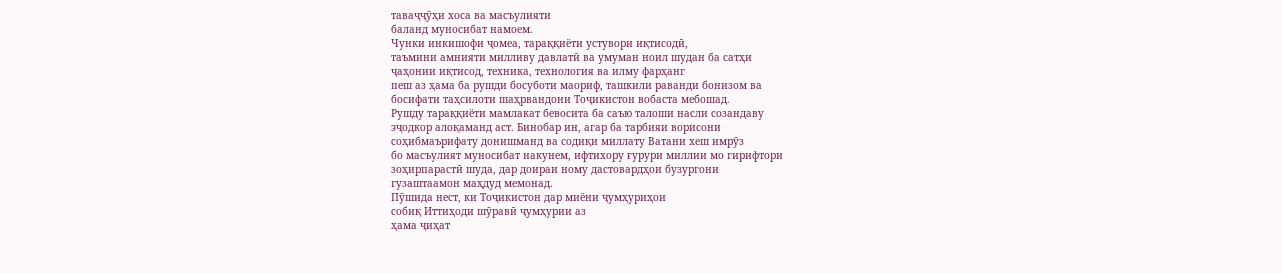таваҷҷӯҳи хоса ва масъулияти
баланд муносибат намоем.
Чунки инкишофи ҷомеа, тараққиёти устувори иқтисодӣ,
таъмини амнияти милливу давлатӣ ва умуман ноил шудан ба сатҳи
ҷаҳонии иқтисод, техника, технология ва илму фарҳанг
пеш аз ҳама ба рушди босуботи маориф, ташкили раванди бонизом ва
босифати таҳсилоти шаҳрвандони Тоҷикистон вобаста мебошад.
Рушду тараққиёти мамлакат бевосита ба саъю талоши насли созандаву
эҷодкор алоқаманд аст. Бинобар ин, агар ба тарбияи ворисони
соҳибмаърифату донишманд ва содиқи миллату Ватани хеш имрӯз
бо масъулият муносибат накунем, ифтихору ғурури миллии мо гирифтори
зоҳирпарастӣ шуда, дар доираи ному дастовардҳои бузургони
гузаштаамон маҳдуд мемонад.
Пӯшида нест, ки Тоҷикистон дар миёни ҷумҳуриҳои
собиқ Иттиҳоди шӯравӣ ҷумҳурии аз
ҳама ҷиҳат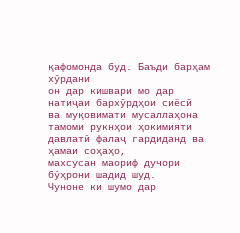қафомонда буд. Баъди барҳам хӯрдани
он дар кишвари мо дар натиҷаи бархӯрдҳои сиёсӣ
ва муқовимати мусаллаҳона тамоми рукнҳои ҳокимияти
давлатӣ фалаҷ гардиданд ва ҳамаи соҳаҳо,
махсусан маориф дучори бӯҳрони шадид шуд.
Чуноне ки шумо дар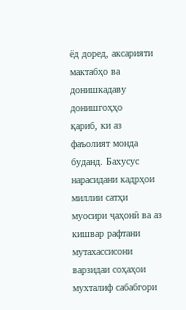ёд доред, аксарияти мактабҳо ва донишкадаву донишгоҳҳо
қариб, ки аз фаъолият монда буданд. Бахусус нарасидани кадрҳои
миллии сатҳи муосири ҷаҳонӣ ва аз кишвар рафтани
мутахассисони варзидаи соҳаҳои мухталиф сабабгори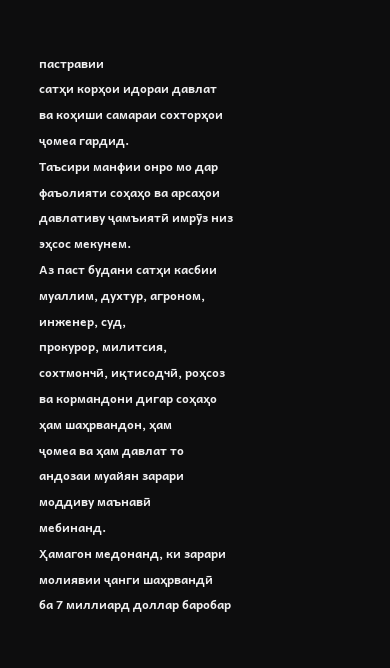пастравии
сатҳи корҳои идораи давлат ва коҳиши самараи сохторҳои
ҷомеа гардид.
Таъсири манфии онро мо дар фаъолияти соҳаҳо ва арсаҳои
давлативу ҷамъиятӣ имрӯз низ эҳсос мекунем.
Аз паст будани сатҳи касбии муаллим, духтур, агроном, инженер, суд,
прокурор, милитсия, сохтмончӣ, иқтисодчӣ, роҳсоз
ва кормандони дигар соҳаҳо ҳам шаҳрвандон, ҳам
ҷомеа ва ҳам давлат то андозаи муайян зарари моддиву маънавӣ
мебинанд.
Ҳамагон медонанд, ки зарари молиявии ҷанги шаҳрвандӣ
ба 7 миллиард доллар баробар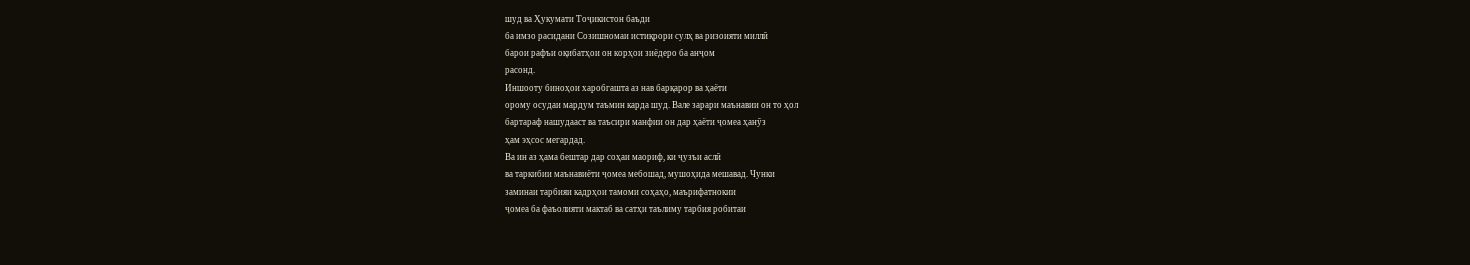шуд ва Ҳукумати Тоҷикистон баъди
ба имзо расидани Созишномаи истиқрори сулҳ ва ризоияти миллӣ
барои рафъи оқибатҳои он корҳои зиёдеро ба анҷом
расонд.
Иншооту биноҳои харобгашта аз нав барқарор ва ҳаёти
орому осудаи мардум таъмин карда шуд. Вале зарари маънавии он то ҳол
бартараф нашудааст ва таъсири манфии он дар ҳаёти ҷомеа ҳанӯз
ҳам эҳсос мегардад.
Ва ин аз ҳама бештар дар соҳаи маориф, ки ҷузъи аслӣ
ва таркибии маънавиёти ҷомеа мебошад, мушоҳида мешавад. Чунки
заминаи тарбияи кадрҳои тамоми соҳаҳо, маърифатнокии
ҷомеа ба фаъолияти мактаб ва сатҳи таълиму тарбия робитаи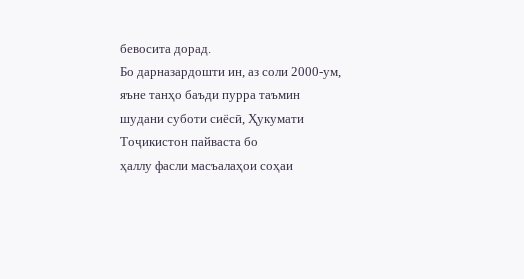бевосита дорад.
Бо дарназардошти ин, аз соли 2000-ум, яъне танҳо баъди пурра таъмин
шудани суботи сиёсӣ, Ҳукумати Тоҷикистон пайваста бо
ҳаллу фасли масъалаҳои соҳаи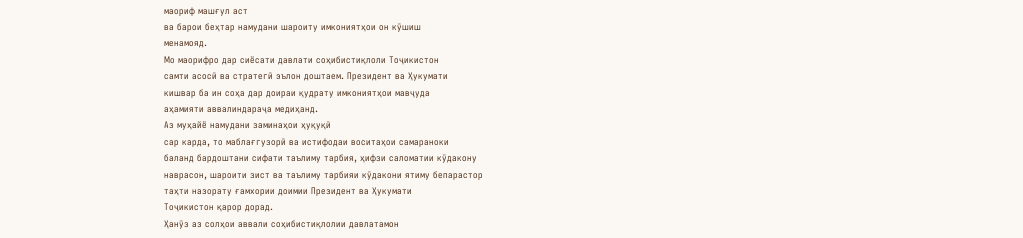маориф машғул аст
ва барои беҳтар намудани шароиту имкониятҳои он кӯшиш
менамояд.
Мо маорифро дар сиёсати давлати соҳибистиқлоли Тоҷикистон
самти асосӣ ва стратегӣ эълон доштаем. Президент ва Ҳукумати
кишвар ба ин соҳа дар доираи қудрату имкониятҳои мавҷуда
аҳамияти аввалиндараҷа медиҳанд.
Аз муҳайё намудани заминаҳои ҳуқуқӣ
сар карда, то маблағгузорӣ ва истифодаи воситаҳои самараноки
баланд бардоштани сифати таълиму тарбия, ҳифзи саломатии кӯдакону
наврасон, шароити зист ва таълиму тарбияи кӯдакони ятиму бепарастор
таҳти назорату ғамхории доимии Президент ва Ҳукумати
Тоҷикистон қарор дорад.
Ҳанӯз аз солҳои аввали соҳибистиқлолии давлатамон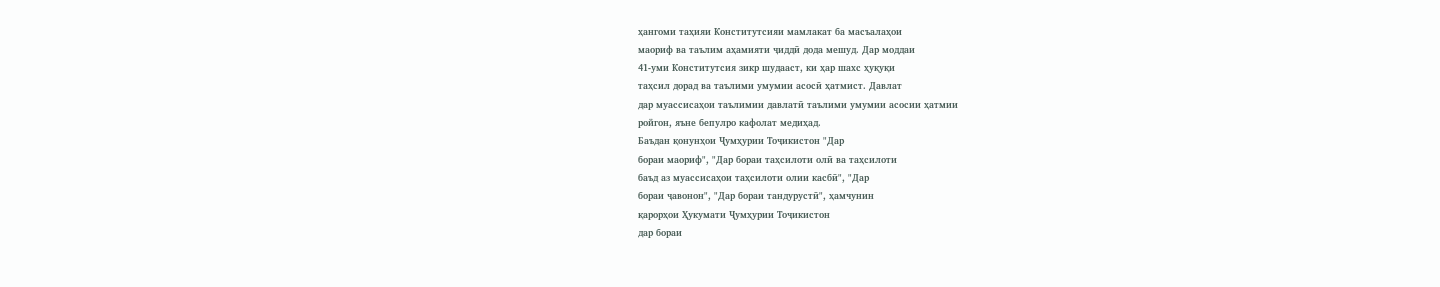ҳангоми таҳияи Конститутсияи мамлакат ба масъалаҳои
маориф ва таълим аҳамияти ҷиддӣ дода мешуд. Дар моддаи
41-уми Конститутсия зикр шудааст, ки ҳар шахс ҳуқуқи
таҳсил дорад ва таълими умумии асосӣ ҳатмист. Давлат
дар муассисаҳои таълимии давлатӣ таълими умумии асосии ҳатмии
ройгон, яъне бепулро кафолат медиҳад.
Баъдан қонунҳои Ҷумҳурии Тоҷикистон "Дар
бораи маориф", "Дар бораи таҳсилоти олӣ ва таҳсилоти
баъд аз муассисаҳои таҳсилоти олии касбӣ", "Дар
бораи ҷавонон", "Дар бораи тандурустӣ", ҳамчунин
қарорҳои Ҳукумати Ҷумҳурии Тоҷикистон
дар бораи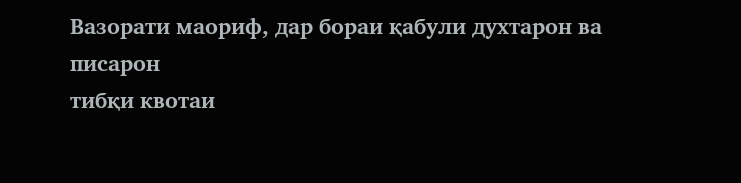Вазорати маориф, дар бораи қабули духтарон ва писарон
тибқи квотаи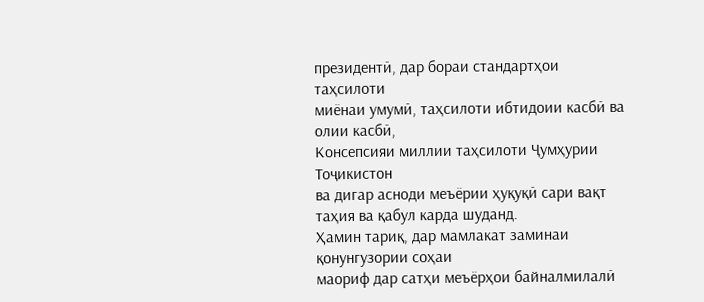президентӣ, дар бораи стандартҳои таҳсилоти
миёнаи умумӣ, таҳсилоти ибтидоии касбӣ ва олии касбӣ,
Консепсияи миллии таҳсилоти Ҷумҳурии Тоҷикистон
ва дигар асноди меъёрии ҳуқуқӣ сари вақт
таҳия ва қабул карда шуданд.
Ҳамин тариқ, дар мамлакат заминаи қонунгузории соҳаи
маориф дар сатҳи меъёрҳои байналмилалӣ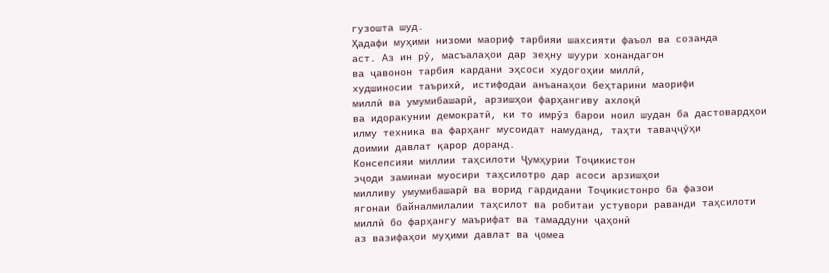гузошта шуд.
Ҳадафи муҳими низоми маориф тарбияи шахсияти фаъол ва созанда
аст. Аз ин рӯ, масъалаҳои дар зеҳну шуури хонандагон
ва ҷавонон тарбия кардани эҳсоси худогоҳии миллӣ,
худшиносии таърихӣ, истифодаи анъанаҳои беҳтарини маорифи
миллӣ ва умумибашарӣ, арзишҳои фарҳангиву ахлоқӣ
ва идоракунии демократӣ, ки то имрӯз барои ноил шудан ба дастовардҳои
илму техника ва фарҳанг мусоидат намуданд, таҳти таваҷҷӯҳи
доимии давлат қарор доранд.
Консепсияи миллии таҳсилоти Ҷумҳурии Тоҷикистон
эҷоди заминаи муосири таҳсилотро дар асоси арзишҳои
милливу умумибашарӣ ва ворид гардидани Тоҷикистонро ба фазои
ягонаи байналмилалии таҳсилот ва робитаи устувори раванди таҳсилоти
миллӣ бо фарҳангу маърифат ва тамаддуни ҷаҳонӣ
аз вазифаҳои муҳими давлат ва ҷомеа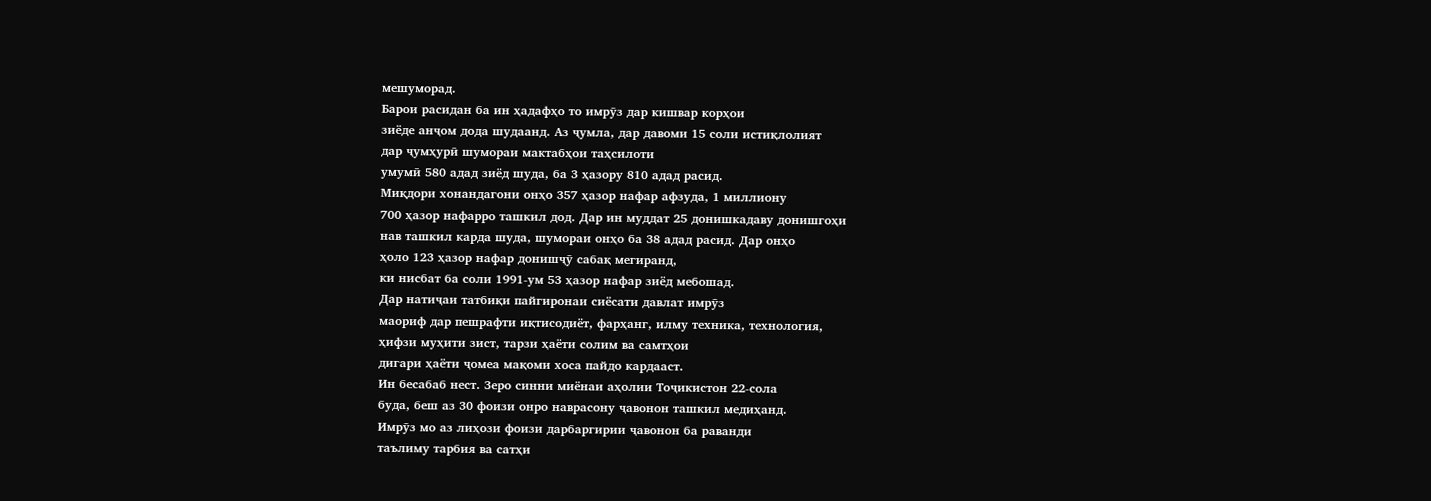мешуморад.
Барои расидан ба ин ҳадафҳо то имрӯз дар кишвар корҳои
зиёде анҷом дода шудаанд. Аз ҷумла, дар давоми 15 соли истиқлолият
дар ҷумҳурӣ шумораи мактабҳои таҳсилоти
умумӣ 580 адад зиёд шуда, ба 3 ҳазору 810 адад расид.
Миқдори хонандагони онҳо 357 ҳазор нафар афзуда, 1 миллиону
700 ҳазор нафарро ташкил дод. Дар ин муддат 25 донишкадаву донишгоҳи
нав ташкил карда шуда, шумораи онҳо ба 38 адад расид. Дар онҳо
ҳоло 123 ҳазор нафар донишҷӯ сабақ мегиранд,
ки нисбат ба соли 1991-ум 53 ҳазор нафар зиёд мебошад.
Дар натиҷаи татбиқи пайгиронаи сиёсати давлат имрӯз
маориф дар пешрафти иқтисодиёт, фарҳанг, илму техника, технология,
ҳифзи муҳити зист, тарзи ҳаёти солим ва самтҳои
дигари ҳаёти ҷомеа мақоми хоса пайдо кардааст.
Ин бесабаб нест. Зеро синни миёнаи аҳолии Тоҷикистон 22-сола
буда, беш аз 30 фоизи онро наврасону ҷавонон ташкил медиҳанд.
Имрӯз мо аз лиҳози фоизи дарбаргирии ҷавонон ба раванди
таълиму тарбия ва сатҳи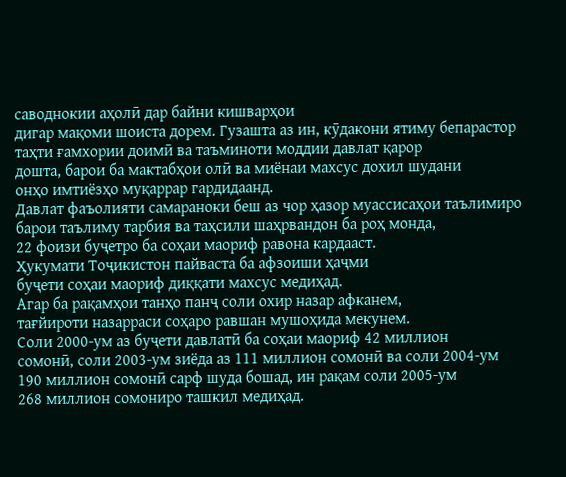саводнокии аҳолӣ дар байни кишварҳои
дигар мақоми шоиста дорем. Гузашта аз ин, кӯдакони ятиму бепарастор
таҳти ғамхории доимӣ ва таъминоти моддии давлат қарор
дошта, барои ба мактабҳои олӣ ва миёнаи махсус дохил шудани
онҳо имтиёзҳо муқаррар гардидаанд.
Давлат фаъолияти самараноки беш аз чор ҳазор муассисаҳои таълимиро
барои таълиму тарбия ва таҳсили шаҳрвандон ба роҳ монда,
22 фоизи буҷетро ба соҳаи маориф равона кардааст.
Ҳукумати Тоҷикистон пайваста ба афзоиши ҳаҷми
буҷети соҳаи маориф диққати махсус медиҳад.
Агар ба рақамҳои танҳо панҷ соли охир назар афканем,
тағйироти назарраси соҳаро равшан мушоҳида мекунем.
Соли 2000-ум аз буҷети давлатӣ ба соҳаи маориф 42 миллион
сомонӣ, соли 2003-ум зиёда аз 111 миллион сомонӣ ва соли 2004-ум
190 миллион сомонӣ сарф шуда бошад, ин рақам соли 2005-ум
268 миллион сомониро ташкил медиҳад.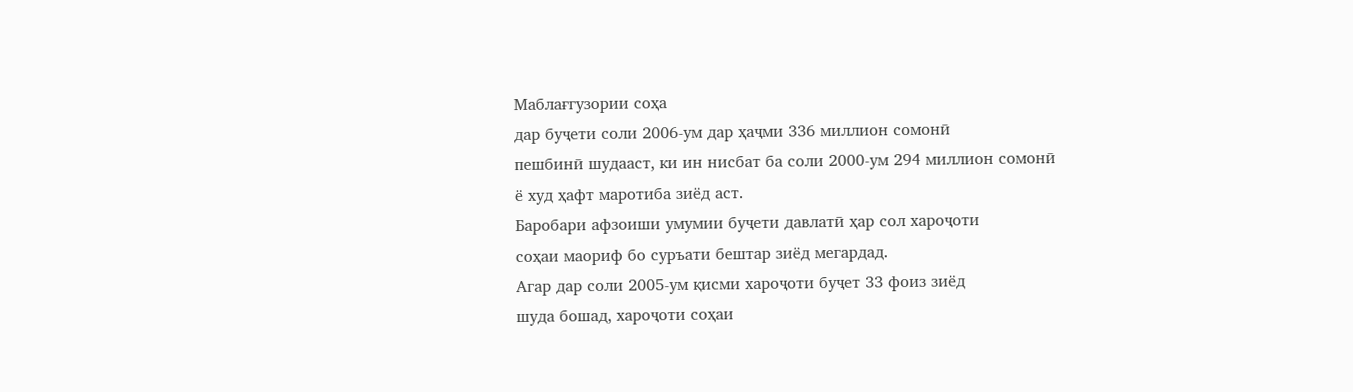Маблағгузории соҳа
дар буҷети соли 2006-ум дар ҳаҷми 336 миллион сомонӣ
пешбинӣ шудааст, ки ин нисбат ба соли 2000-ум 294 миллион сомонӣ
ё худ ҳафт маротиба зиёд аст.
Баробари афзоиши умумии буҷети давлатӣ ҳар сол хароҷоти
соҳаи маориф бо суръати бештар зиёд мегардад.
Агар дар соли 2005-ум қисми хароҷоти буҷет 33 фоиз зиёд
шуда бошад, хароҷоти соҳаи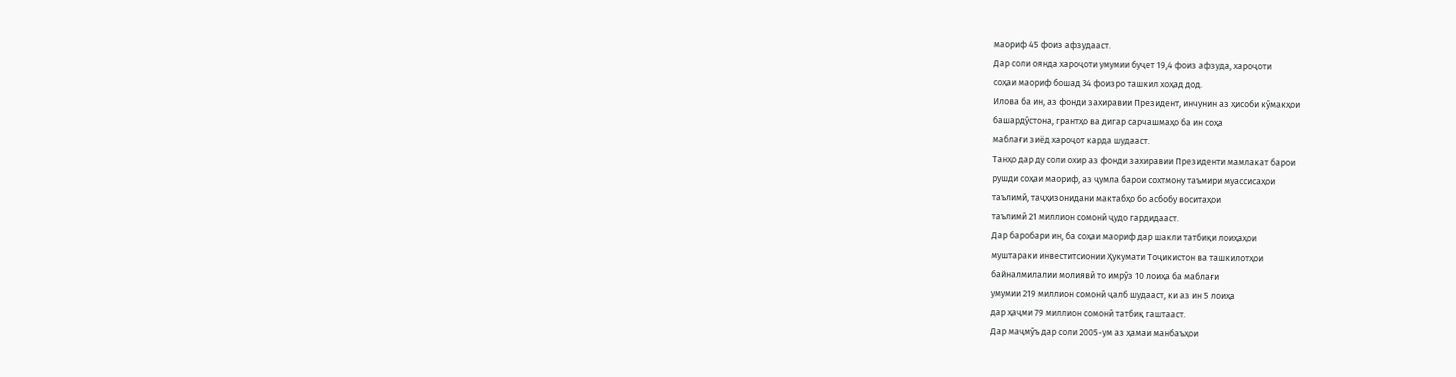маориф 45 фоиз афзудааст.
Дар соли оянда хароҷоти умумии буҷет 19,4 фоиз афзуда, хароҷоти
соҳаи маориф бошад 34 фоизро ташкил хоҳад дод.
Илова ба ин, аз фонди захиравии Президент, инчунин аз ҳисоби кӯмакҳои
башардӯстона, грантҳо ва дигар сарчашмаҳо ба ин соҳа
маблағи зиёд хароҷот карда шудааст.
Танҳо дар ду соли охир аз фонди захиравии Президенти мамлакат барои
рушди соҳаи маориф, аз ҷумла барои сохтмону таъмири муассисаҳои
таълимӣ, таҷҳизонидани мактабҳо бо асбобу воситаҳои
таълимӣ 21 миллион сомонӣ ҷудо гардидааст.
Дар баробари ин, ба соҳаи маориф дар шакли татбиқи лоиҳаҳои
муштараки инвеститсионии Ҳукумати Тоҷикистон ва ташкилотҳои
байналмилалии молиявӣ то имрӯз 10 лоиҳа ба маблағи
умумии 219 миллион сомонӣ ҷалб шудааст, ки аз ин 5 лоиҳа
дар ҳаҷми 79 миллион сомонӣ татбиқ гаштааст.
Дар маҷмӯъ дар соли 2005-ум аз ҳамаи манбаъҳои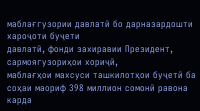маблағгузории давлатӣ бо дарназардошти хароҷоти буҷети
давлатӣ, фонди захиравии Президент, сармоягузориҳои хориҷӣ,
маблағҳои махсуси ташкилотҳои буҷетӣ ба
соҳаи маориф 398 миллион сомонӣ равона карда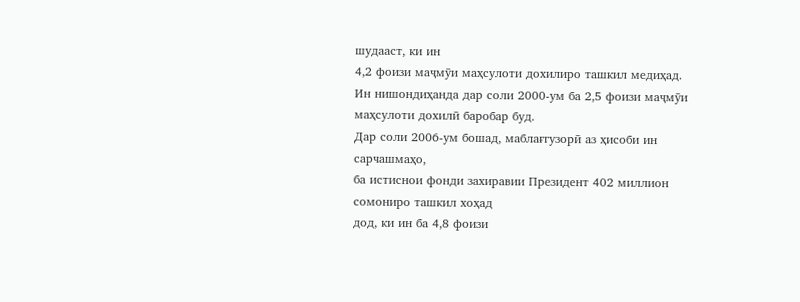шудааст, ки ин
4,2 фоизи маҷмӯи маҳсулоти дохилиро ташкил медиҳад.
Ин нишондиҳанда дар соли 2000-ум ба 2,5 фоизи маҷмӯи
маҳсулоти дохилӣ баробар буд.
Дар соли 2006-ум бошад, маблағгузорӣ аз ҳисоби ин сарчашмаҳо,
ба истиснои фонди захиравии Президент 402 миллион сомониро ташкил хоҳад
дод, ки ин ба 4,8 фоизи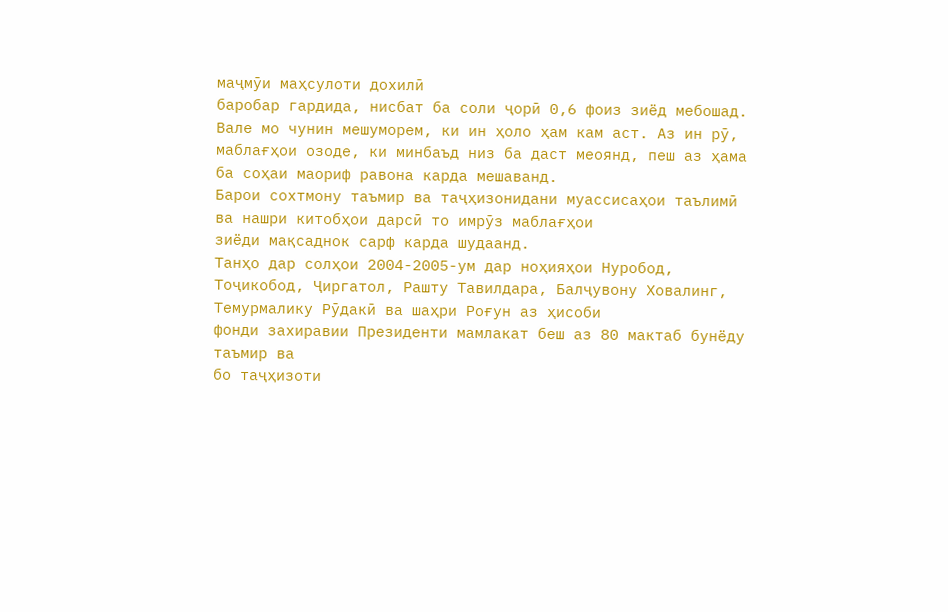маҷмӯи маҳсулоти дохилӣ
баробар гардида, нисбат ба соли ҷорӣ 0,6 фоиз зиёд мебошад.
Вале мо чунин мешуморем, ки ин ҳоло ҳам кам аст. Аз ин рӯ,
маблағҳои озоде, ки минбаъд низ ба даст меоянд, пеш аз ҳама
ба соҳаи маориф равона карда мешаванд.
Барои сохтмону таъмир ва таҷҳизонидани муассисаҳои таълимӣ
ва нашри китобҳои дарсӣ то имрӯз маблағҳои
зиёди мақсаднок сарф карда шудаанд.
Танҳо дар солҳои 2004-2005-ум дар ноҳияҳои Нуробод,
Тоҷикобод, Ҷиргатол, Рашту Тавилдара, Балҷувону Ховалинг,
Темурмалику Рӯдакӣ ва шаҳри Роғун аз ҳисоби
фонди захиравии Президенти мамлакат беш аз 80 мактаб бунёду таъмир ва
бо таҷҳизоти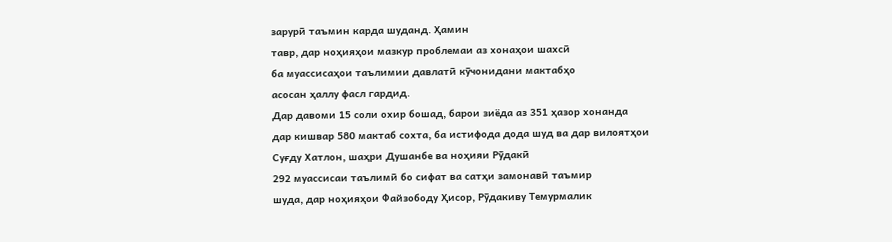зарурӣ таъмин карда шуданд. Ҳамин
тавр, дар ноҳияҳои мазкур проблемаи аз хонаҳои шахсӣ
ба муассисаҳои таълимии давлатӣ кӯчонидани мактабҳо
асосан ҳаллу фасл гардид.
Дар давоми 15 соли охир бошад, барои зиёда аз 351 ҳазор хонанда
дар кишвар 580 мактаб сохта, ба истифода дода шуд ва дар вилоятҳои
Суғду Хатлон, шаҳри Душанбе ва ноҳияи Рӯдакӣ
292 муассисаи таълимӣ бо сифат ва сатҳи замонавӣ таъмир
шуда, дар ноҳияҳои Файзободу Ҳисор, Рӯдакиву Темурмалик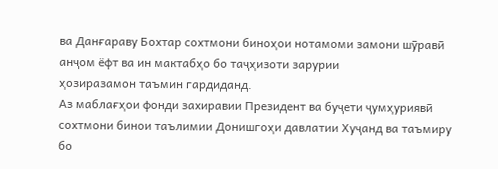ва Данғараву Бохтар сохтмони биноҳои нотамоми замони шӯравӣ
анҷом ёфт ва ин мактабҳо бо таҷҳизоти зарурии
ҳозиразамон таъмин гардиданд.
Аз маблағҳои фонди захиравии Президент ва буҷети ҷумҳуриявӣ
сохтмони бинои таълимии Донишгоҳи давлатии Хуҷанд ва таъмиру
бо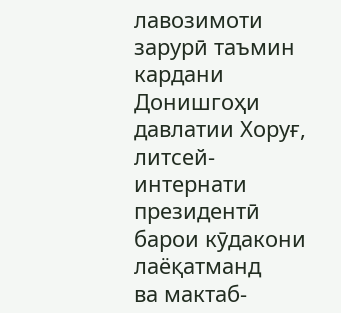лавозимоти зарурӣ таъмин кардани Донишгоҳи давлатии Хоруғ,
литсей-интернати президентӣ барои кӯдакони лаёқатманд
ва мактаб-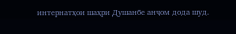интернатҳои шаҳри Душанбе анҷом дода шуд.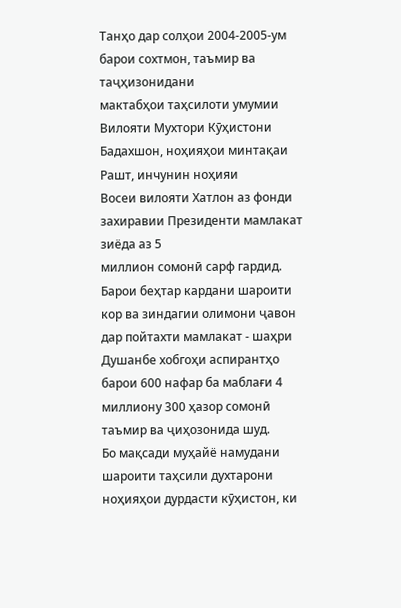Танҳо дар солҳои 2004-2005-ум барои сохтмон, таъмир ва таҷҳизонидани
мактабҳои таҳсилоти умумии Вилояти Мухтори Кӯҳистони
Бадахшон, ноҳияҳои минтақаи Рашт, инчунин ноҳияи
Восеи вилояти Хатлон аз фонди захиравии Президенти мамлакат зиёда аз 5
миллион сомонӣ сарф гардид.
Барои беҳтар кардани шароити кор ва зиндагии олимони ҷавон
дар пойтахти мамлакат - шаҳри Душанбе хобгоҳи аспирантҳо
барои 600 нафар ба маблағи 4 миллиону 300 ҳазор сомонӣ
таъмир ва ҷиҳозонида шуд.
Бо мақсади муҳайё намудани шароити таҳсили духтарони
ноҳияҳои дурдасти кӯҳистон, ки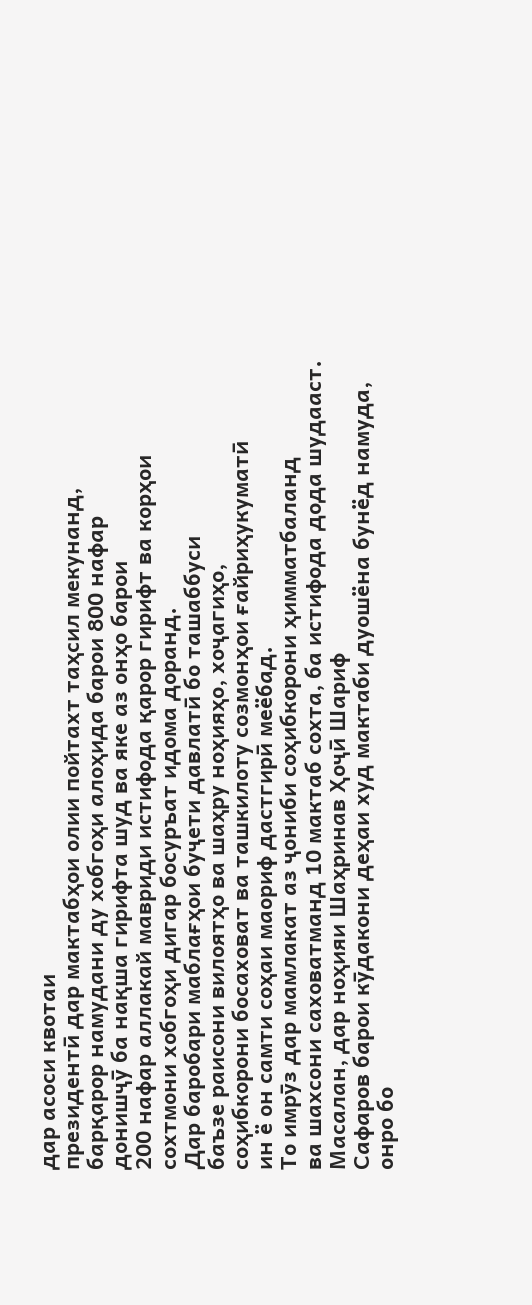дар асоси квотаи
президентӣ дар мактабҳои олии пойтахт таҳсил мекунанд,
барқарор намудани ду хобгоҳи алоҳида барои 800 нафар
донишҷӯ ба нақша гирифта шуд ва яке аз онҳо барои
200 нафар аллакай мавриди истифода қарор гирифт ва корҳои
сохтмони хобгоҳи дигар босуръат идома доранд.
Дар баробари маблағҳои буҷети давлатӣ бо ташаббуси
баъзе раисони вилоятҳо ва шаҳру ноҳияҳо, хоҷагиҳо,
соҳибкорони босаховат ва ташкилоту созмонҳои ғайриҳукуматӣ
ин ё он самти соҳаи маориф дастгирӣ меёбад.
То имрӯз дар мамлакат аз ҷониби соҳибкорони ҳимматбаланд
ва шахсони саховатманд 10 мактаб сохта, ба истифода дода шудааст.
Масалан, дар ноҳияи Шаҳринав Ҳоҷӣ Шариф
Сафаров барои кӯдакони деҳаи худ мактаби дуошёна бунёд намуда,
онро бо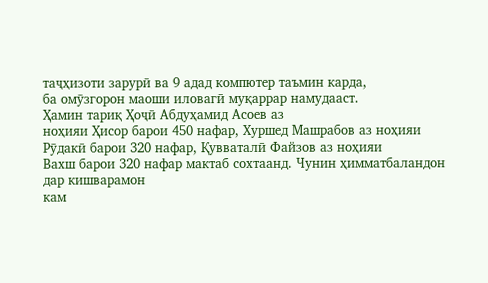таҷҳизоти зарурӣ ва 9 адад компютер таъмин карда,
ба омӯзгорон маоши иловагӣ муқаррар намудааст.
Ҳамин тариқ Ҳоҷӣ Абдуҳамид Асоев аз
ноҳияи Ҳисор барои 450 нафар, Хуршед Машрабов аз ноҳияи
Рӯдакӣ барои 320 нафар, Қувваталӣ Файзов аз ноҳияи
Вахш барои 320 нафар мактаб сохтаанд. Чунин ҳимматбаландон дар кишварамон
кам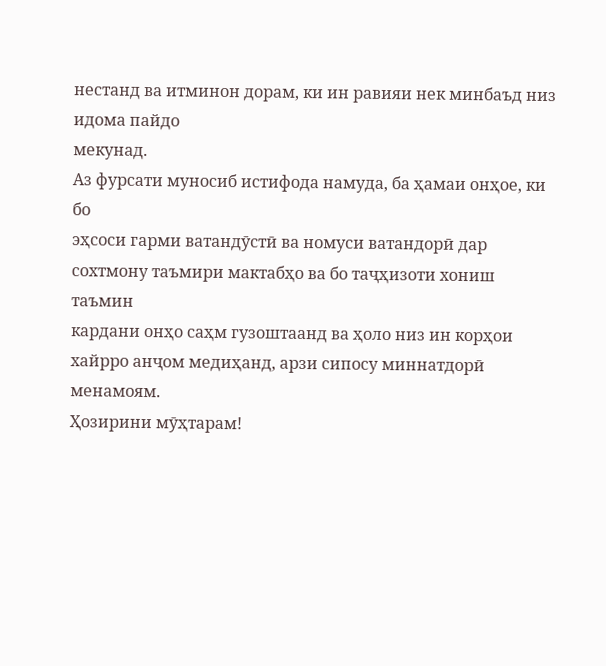нестанд ва итминон дорам, ки ин равияи нек минбаъд низ идома пайдо
мекунад.
Аз фурсати муносиб истифода намуда, ба ҳамаи онҳое, ки бо
эҳсоси гарми ватандӯстӣ ва номуси ватандорӣ дар
сохтмону таъмири мактабҳо ва бо таҷҳизоти хониш таъмин
кардани онҳо саҳм гузоштаанд ва ҳоло низ ин корҳои
хайрро анҷом медиҳанд, арзи сипосу миннатдорӣ менамоям.
Ҳозирини мӯҳтарам!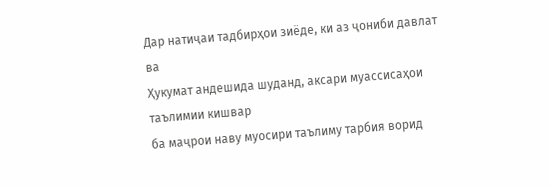Дар натиҷаи тадбирҳои зиёде, ки аз ҷониби давлат ва
Ҳукумат андешида шуданд, аксари муассисаҳои таълимии кишвар
ба маҷрои наву муосири таълиму тарбия ворид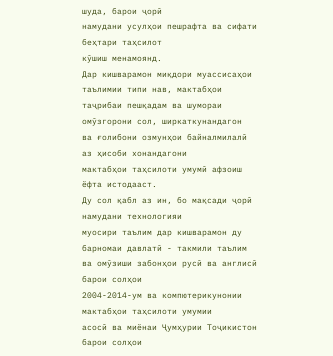шуда, барои ҷорӣ
намудани усулҳои пешрафта ва сифати беҳтари таҳсилот
кӯшиш менамоянд.
Дар кишварамон миқдори муассисаҳои таълимии типи нав, мактабҳои
таҷрибаи пешқадам ва шумораи омӯзгорони сол, ширкаткунандагон
ва ғолибони озмунҳои байналмилалӣ аз ҳисоби хонандагони
мактабҳои таҳсилоти умумӣ афзоиш ёфта истодааст.
Ду сол қабл аз ин, бо мақсади ҷорӣ намудани технологияи
муосири таълим дар кишварамон ду барномаи давлатӣ - такмили таълим
ва омӯзиши забонҳои русӣ ва англисӣ барои солҳои
2004-2014-ум ва компютерикунонии мактабҳои таҳсилоти умумии
асосӣ ва миёнаи Ҷумҳурии Тоҷикистон барои солҳои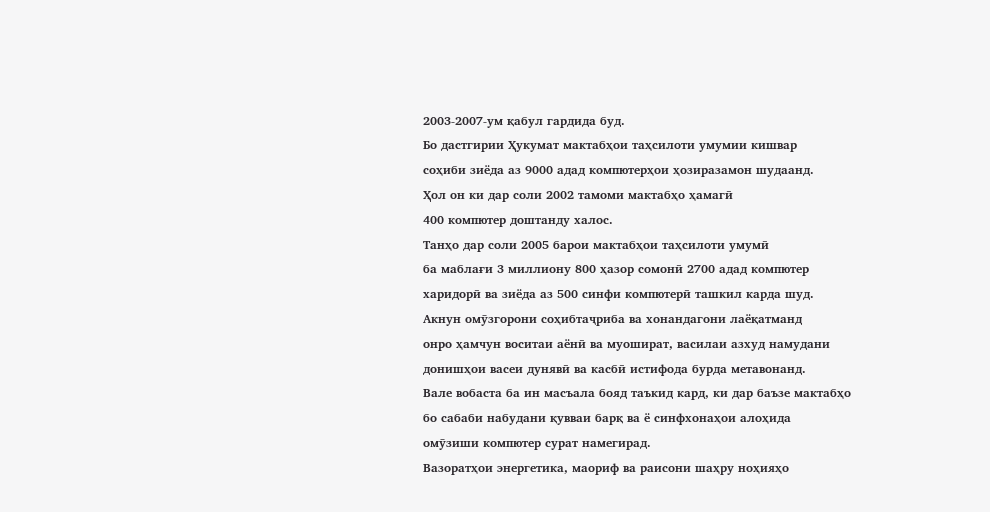2003-2007-ум қабул гардида буд.
Бо дастгирии Ҳукумат мактабҳои таҳсилоти умумии кишвар
соҳиби зиёда аз 9000 адад компютерҳои ҳозиразамон шудаанд.
Ҳол он ки дар соли 2002 тамоми мактабҳо ҳамагӣ
400 компютер доштанду халос.
Танҳо дар соли 2005 барои мактабҳои таҳсилоти умумӣ
ба маблағи 3 миллиону 800 ҳазор сомонӣ 2700 адад компютер
харидорӣ ва зиёда аз 500 синфи компютерӣ ташкил карда шуд.
Акнун омӯзгорони соҳибтаҷриба ва хонандагони лаёқатманд
онро ҳамчун воситаи аёнӣ ва муошират, василаи азхуд намудани
донишҳои васеи дунявӣ ва касбӣ истифода бурда метавонанд.
Вале вобаста ба ин масъала бояд таъкид кард, ки дар баъзе мактабҳо
бо сабаби набудани қувваи барқ ва ё синфхонаҳои алоҳида
омӯзиши компютер сурат намегирад.
Вазоратҳои энергетика, маориф ва раисони шаҳру ноҳияҳо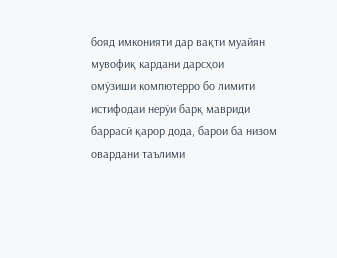бояд имконияти дар вақти муайян мувофиқ кардани дарсҳои
омӯзиши компютерро бо лимити истифодаи нерӯи барқ мавриди
баррасӣ қарор дода, барои ба низом овардани таълими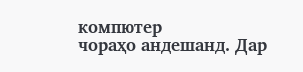компютер
чораҳо андешанд. Дар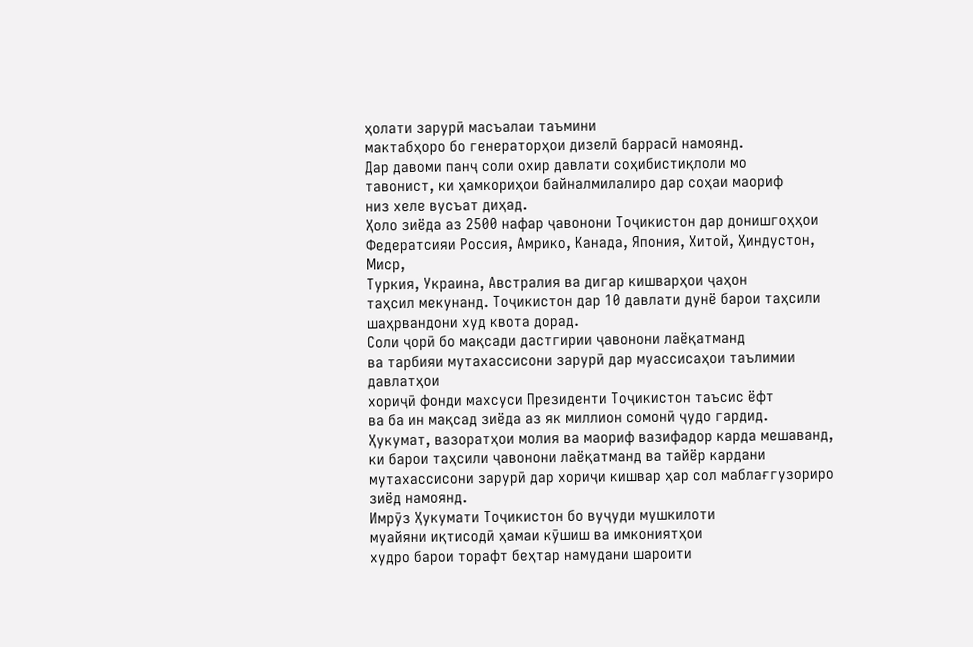ҳолати зарурӣ масъалаи таъмини
мактабҳоро бо генераторҳои дизелӣ баррасӣ намоянд.
Дар давоми панҷ соли охир давлати соҳибистиқлоли мо
тавонист, ки ҳамкориҳои байналмилалиро дар соҳаи маориф
низ хеле вусъат диҳад.
Ҳоло зиёда аз 2500 нафар ҷавонони Тоҷикистон дар донишгоҳҳои
Федератсияи Россия, Амрико, Канада, Япония, Хитой, Ҳиндустон, Миср,
Туркия, Украина, Австралия ва дигар кишварҳои ҷаҳон
таҳсил мекунанд. Тоҷикистон дар 10 давлати дунё барои таҳсили
шаҳрвандони худ квота дорад.
Соли ҷорӣ бо мақсади дастгирии ҷавонони лаёқатманд
ва тарбияи мутахассисони зарурӣ дар муассисаҳои таълимии давлатҳои
хориҷӣ фонди махсуси Президенти Тоҷикистон таъсис ёфт
ва ба ин мақсад зиёда аз як миллион сомонӣ ҷудо гардид.
Ҳукумат, вазоратҳои молия ва маориф вазифадор карда мешаванд,
ки барои таҳсили ҷавонони лаёқатманд ва тайёр кардани
мутахассисони зарурӣ дар хориҷи кишвар ҳар сол маблағгузориро
зиёд намоянд.
Имрӯз Ҳукумати Тоҷикистон бо вуҷуди мушкилоти
муайяни иқтисодӣ ҳамаи кӯшиш ва имкониятҳои
худро барои торафт беҳтар намудани шароити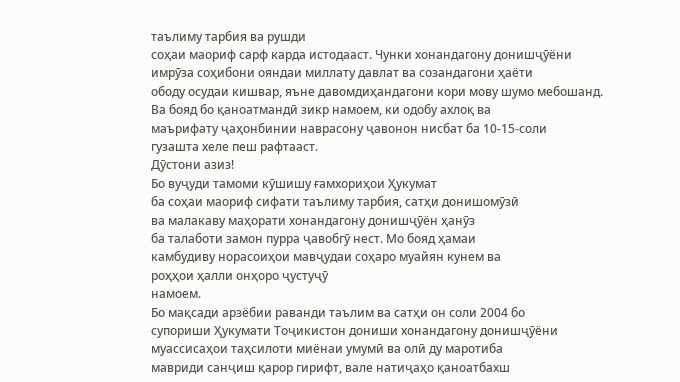таълиму тарбия ва рушди
соҳаи маориф сарф карда истодааст. Чунки хонандагону донишҷӯёни
имрӯза соҳибони ояндаи миллату давлат ва созандагони ҳаёти
ободу осудаи кишвар, яъне давомдиҳандагони кори мову шумо мебошанд.
Ва бояд бо қаноатмандӣ зикр намоем, ки одобу ахлоқ ва
маърифату ҷаҳонбинии наврасону ҷавонон нисбат ба 10-15-соли
гузашта хеле пеш рафтааст.
Дӯстони азиз!
Бо вуҷуди тамоми кӯшишу ғамхориҳои Ҳукумат
ба соҳаи маориф сифати таълиму тарбия, сатҳи донишомӯзӣ
ва малакаву маҳорати хонандагону донишҷӯён ҳанӯз
ба талаботи замон пурра ҷавобгӯ нест. Мо бояд ҳамаи
камбудиву норасоиҳои мавҷудаи соҳаро муайян кунем ва
роҳҳои ҳалли онҳоро ҷустуҷӯ
намоем.
Бо мақсади арзёбии раванди таълим ва сатҳи он соли 2004 бо
супориши Ҳукумати Тоҷикистон дониши хонандагону донишҷӯёни
муассисаҳои таҳсилоти миёнаи умумӣ ва олӣ ду маротиба
мавриди санҷиш қарор гирифт, вале натиҷаҳо қаноатбахш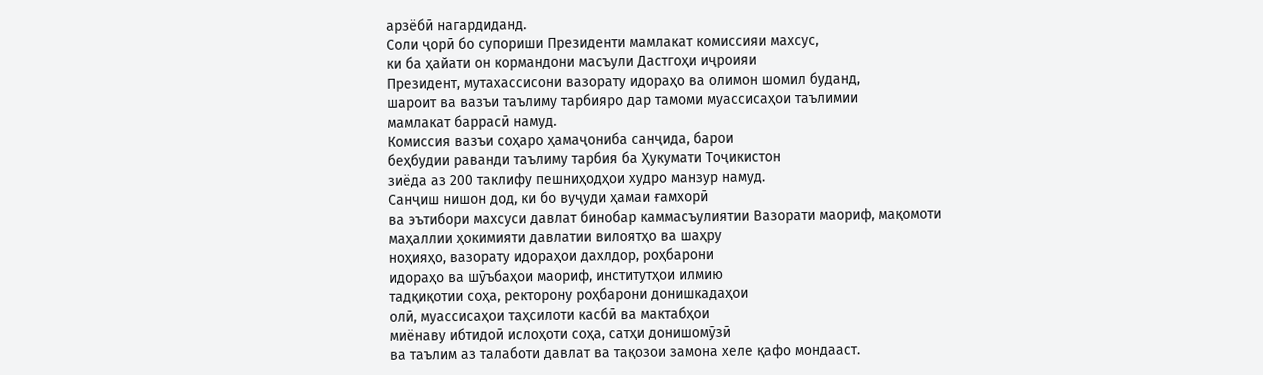арзёбӣ нагардиданд.
Соли ҷорӣ бо супориши Президенти мамлакат комиссияи махсус,
ки ба ҳайати он кормандони масъули Дастгоҳи иҷроияи
Президент, мутахассисони вазорату идораҳо ва олимон шомил буданд,
шароит ва вазъи таълиму тарбияро дар тамоми муассисаҳои таълимии
мамлакат баррасӣ намуд.
Комиссия вазъи соҳаро ҳамаҷониба санҷида, барои
беҳбудии раванди таълиму тарбия ба Ҳукумати Тоҷикистон
зиёда аз 200 таклифу пешниҳодҳои худро манзур намуд.
Санҷиш нишон дод, ки бо вуҷуди ҳамаи ғамхорӣ
ва эътибори махсуси давлат бинобар каммасъулиятии Вазорати маориф, мақомоти
маҳаллии ҳокимияти давлатии вилоятҳо ва шаҳру
ноҳияҳо, вазорату идораҳои дахлдор, роҳбарони
идораҳо ва шӯъбаҳои маориф, институтҳои илмию
тадқиқотии соҳа, ректорону роҳбарони донишкадаҳои
олӣ, муассисаҳои таҳсилоти касбӣ ва мактабҳои
миёнаву ибтидоӣ ислоҳоти соҳа, сатҳи донишомӯзӣ
ва таълим аз талаботи давлат ва тақозои замона хеле қафо мондааст.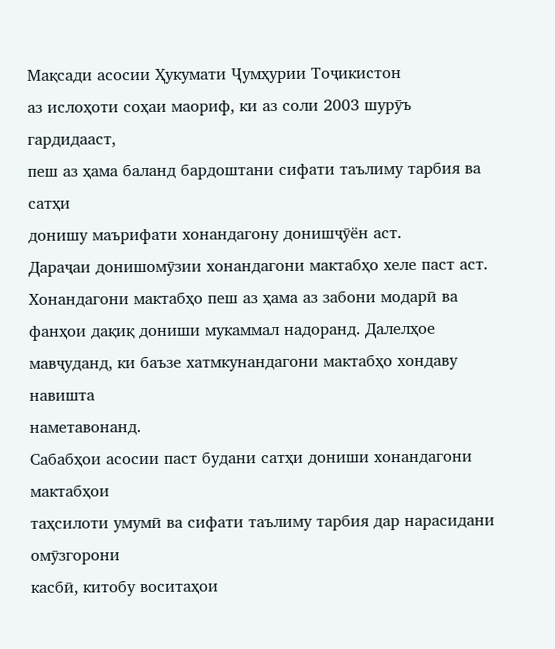Мақсади асосии Ҳукумати Ҷумҳурии Тоҷикистон
аз ислоҳоти соҳаи маориф, ки аз соли 2003 шурӯъ гардидааст,
пеш аз ҳама баланд бардоштани сифати таълиму тарбия ва сатҳи
донишу маърифати хонандагону донишҷӯён аст.
Дараҷаи донишомӯзии хонандагони мактабҳо хеле паст аст.
Хонандагони мактабҳо пеш аз ҳама аз забони модарӣ ва
фанҳои дақиқ дониши мукаммал надоранд. Далелҳое
мавҷуданд, ки баъзе хатмкунандагони мактабҳо хондаву навишта
наметавонанд.
Сабабҳои асосии паст будани сатҳи дониши хонандагони мактабҳои
таҳсилоти умумӣ ва сифати таълиму тарбия дар нарасидани омӯзгорони
касбӣ, китобу воситаҳои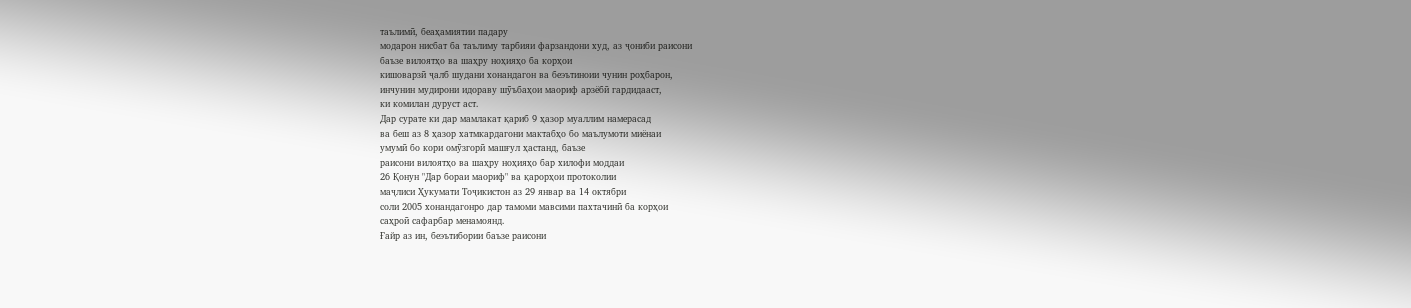таълимӣ, беаҳамиятии падару
модарон нисбат ба таълиму тарбияи фарзандони худ, аз ҷониби раисони
баъзе вилоятҳо ва шаҳру ноҳияҳо ба корҳои
кишоварзӣ ҷалб шудани хонандагон ва беэътиноии чунин роҳбарон,
инчунин мудирони идораву шӯъбаҳои маориф арзёбӣ гардидааст,
ки комилан дуруст аст.
Дар сурате ки дар мамлакат қариб 9 ҳазор муаллим намерасад
ва беш аз 8 ҳазор хатмкардагони мактабҳо бо маълумоти миёнаи
умумӣ бо кори омӯзгорӣ машғул ҳастанд, баъзе
раисони вилоятҳо ва шаҳру ноҳияҳо бар хилофи моддаи
26 Қонун "Дар бораи маориф" ва қарорҳои протоколии
маҷлиси Ҳукумати Тоҷикистон аз 29 январ ва 14 октябри
соли 2005 хонандагонро дар тамоми мавсими пахтачинӣ ба корҳои
саҳроӣ сафарбар менамоянд.
Ғайр аз ин, беэътибории баъзе раисони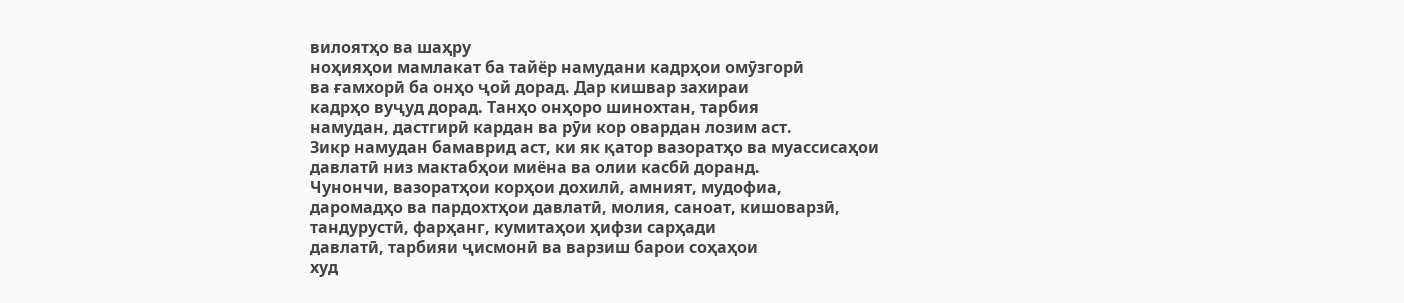вилоятҳо ва шаҳру
ноҳияҳои мамлакат ба тайёр намудани кадрҳои омӯзгорӣ
ва ғамхорӣ ба онҳо ҷой дорад. Дар кишвар захираи
кадрҳо вуҷуд дорад. Танҳо онҳоро шинохтан, тарбия
намудан, дастгирӣ кардан ва рӯи кор овардан лозим аст.
Зикр намудан бамаврид аст, ки як қатор вазоратҳо ва муассисаҳои
давлатӣ низ мактабҳои миёна ва олии касбӣ доранд.
Чунончи, вазоратҳои корҳои дохилӣ, амният, мудофиа,
даромадҳо ва пардохтҳои давлатӣ, молия, саноат, кишоварзӣ,
тандурустӣ, фарҳанг, кумитаҳои ҳифзи сарҳади
давлатӣ, тарбияи ҷисмонӣ ва варзиш барои соҳаҳои
худ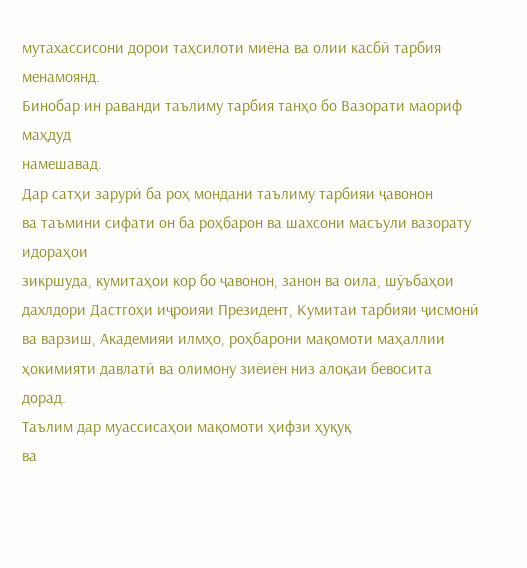мутахассисони дорои таҳсилоти миёна ва олии касбӣ тарбия
менамоянд.
Бинобар ин раванди таълиму тарбия танҳо бо Вазорати маориф маҳдуд
намешавад.
Дар сатҳи зарурӣ ба роҳ мондани таълиму тарбияи ҷавонон
ва таъмини сифати он ба роҳбарон ва шахсони масъули вазорату идораҳои
зикршуда, кумитаҳои кор бо ҷавонон, занон ва оила, шӯъбаҳои
дахлдори Дастгоҳи иҷроияи Президент, Кумитаи тарбияи ҷисмонӣ
ва варзиш, Академияи илмҳо, роҳбарони мақомоти маҳаллии
ҳокимияти давлатӣ ва олимону зиёиён низ алоқаи бевосита
дорад.
Таълим дар муассисаҳои мақомоти ҳифзи ҳуқуқ
ва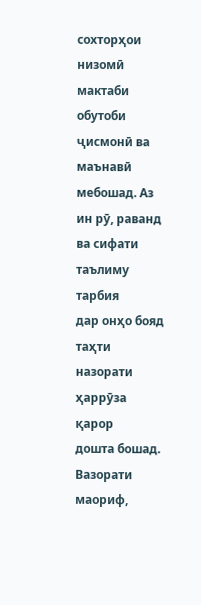сохторҳои низомӣ мактаби обутоби ҷисмонӣ ва
маънавӣ мебошад. Аз ин рӯ, раванд ва сифати таълиму тарбия
дар онҳо бояд таҳти назорати ҳаррӯза қарор
дошта бошад.
Вазорати маориф,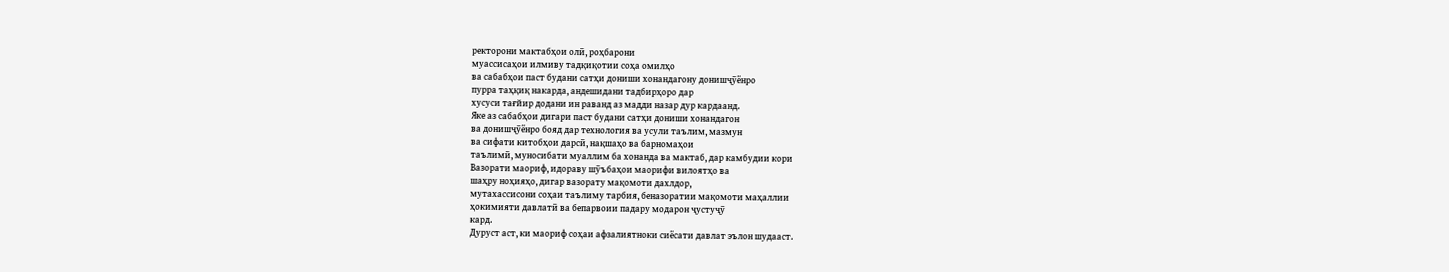ректорони мактабҳои олӣ, роҳбарони
муассисаҳои илмиву тадқиқотии соҳа омилҳо
ва сабабҳои паст будани сатҳи дониши хонандагону донишҷӯёнро
пурра таҳқиқ накарда, андешидани тадбирҳоро дар
хусуси тағйир додани ин раванд аз мадди назар дур кардаанд.
Яке аз сабабҳои дигари паст будани сатҳи дониши хонандагон
ва донишҷӯёнро бояд дар технология ва усули таълим, мазмун
ва сифати китобҳои дарсӣ, нақшаҳо ва барномаҳои
таълимӣ, муносибати муаллим ба хонанда ва мактаб, дар камбудии кори
Вазорати маориф, идораву шӯъбаҳои маорифи вилоятҳо ва
шаҳру ноҳияҳо, дигар вазорату мақомоти дахлдор,
мутахассисони соҳаи таълиму тарбия, беназоратии мақомоти маҳаллии
ҳокимияти давлатӣ ва бепарвоии падару модарон ҷустуҷӯ
кард.
Дуруст аст, ки маориф соҳаи афзалиятноки сиёсати давлат эълон шудааст.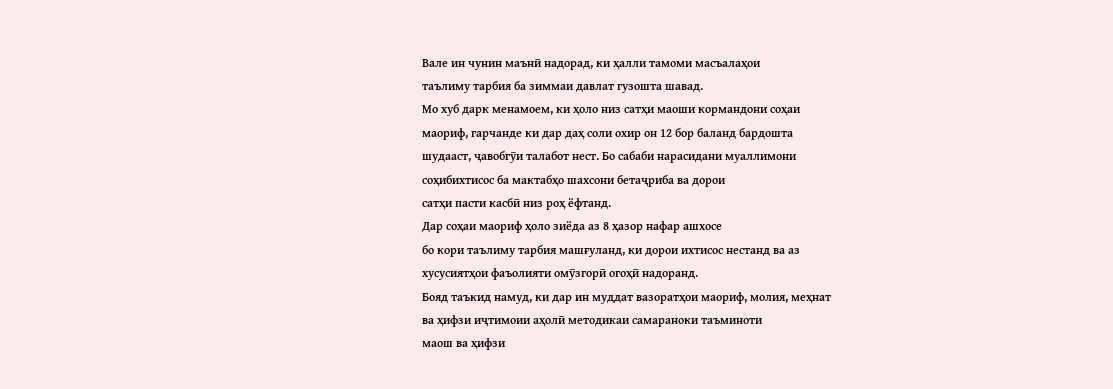Вале ин чунин маънӣ надорад, ки ҳалли тамоми масъалаҳои
таълиму тарбия ба зиммаи давлат гузошта шавад.
Мо хуб дарк менамоем, ки ҳоло низ сатҳи маоши кормандони соҳаи
маориф, гарчанде ки дар даҳ соли охир он 12 бор баланд бардошта
шудааст, ҷавобгӯи талабот нест. Бо сабаби нарасидани муаллимони
соҳибихтисос ба мактабҳо шахсони бетаҷриба ва дорои
сатҳи пасти касбӣ низ роҳ ёфтанд.
Дар соҳаи маориф ҳоло зиёда аз 8 ҳазор нафар ашхосе
бо кори таълиму тарбия машғуланд, ки дорои ихтисос нестанд ва аз
хусусиятҳои фаъолияти омӯзгорӣ огоҳӣ надоранд.
Бояд таъкид намуд, ки дар ин муддат вазоратҳои маориф, молия, меҳнат
ва ҳифзи иҷтимоии аҳолӣ методикаи самараноки таъминоти
маош ва ҳифзи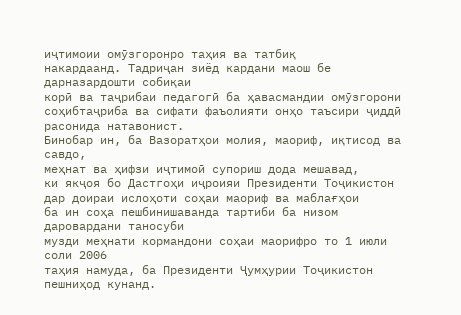иҷтимоии омӯзгоронро таҳия ва татбиқ
накардаанд. Тадриҷан зиёд кардани маош бе дарназардошти собиқаи
корӣ ва таҷрибаи педагогӣ ба ҳавасмандии омӯзгорони
соҳибтаҷриба ва сифати фаъолияти онҳо таъсири ҷиддӣ
расонида натавонист.
Бинобар ин, ба Вазоратҳои молия, маориф, иқтисод ва савдо,
меҳнат ва ҳифзи иҷтимоӣ супориш дода мешавад,
ки якҷоя бо Дастгоҳи иҷроияи Президенти Тоҷикистон
дар доираи ислоҳоти соҳаи маориф ва маблағҳои
ба ин соҳа пешбинишаванда тартиби ба низом даровардани таносуби
музди меҳнати кормандони соҳаи маорифро то 1 июли соли 2006
таҳия намуда, ба Президенти Ҷумҳурии Тоҷикистон
пешниҳод кунанд.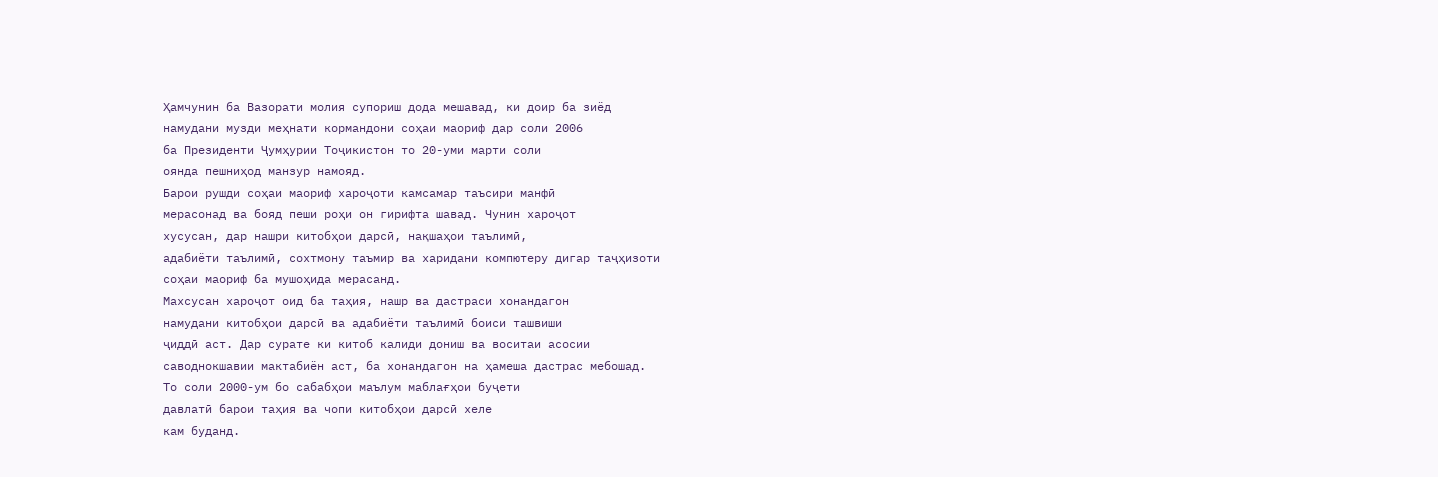Ҳамчунин ба Вазорати молия супориш дода мешавад, ки доир ба зиёд
намудани музди меҳнати кормандони соҳаи маориф дар соли 2006
ба Президенти Ҷумҳурии Тоҷикистон то 20-уми марти соли
оянда пешниҳод манзур намояд.
Барои рушди соҳаи маориф хароҷоти камсамар таъсири манфӣ
мерасонад ва бояд пеши роҳи он гирифта шавад. Чунин хароҷот
хусусан, дар нашри китобҳои дарсӣ, нақшаҳои таълимӣ,
адабиёти таълимӣ, сохтмону таъмир ва харидани компютеру дигар таҷҳизоти
соҳаи маориф ба мушоҳида мерасанд.
Махсусан хароҷот оид ба таҳия, нашр ва дастраси хонандагон
намудани китобҳои дарсӣ ва адабиёти таълимӣ боиси ташвиши
ҷиддӣ аст. Дар сурате ки китоб калиди дониш ва воситаи асосии
саводнокшавии мактабиён аст, ба хонандагон на ҳамеша дастрас мебошад.
То соли 2000-ум бо сабабҳои маълум маблағҳои буҷети
давлатӣ барои таҳия ва чопи китобҳои дарсӣ хеле
кам буданд.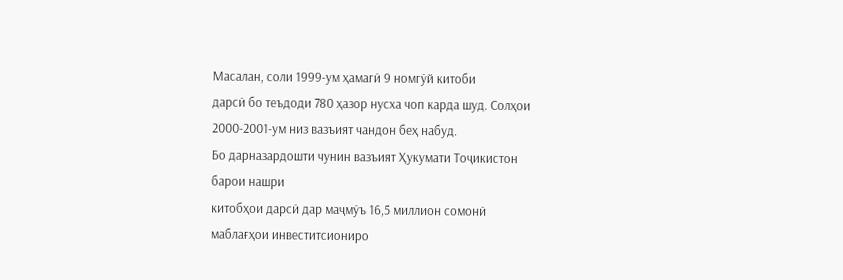Масалан, соли 1999-ум ҳамагӣ 9 номгӯй китоби
дарсӣ бо теъдоди 780 ҳазор нусха чоп карда шуд. Солҳои
2000-2001-ум низ вазъият чандон беҳ набуд.
Бо дарназардошти чунин вазъият Ҳукумати Тоҷикистон барои нашри
китобҳои дарсӣ дар маҷмӯъ 16,5 миллион сомонӣ
маблағҳои инвеститсиониро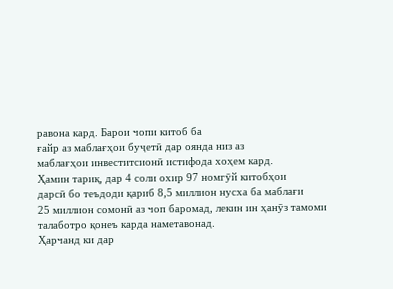равона кард. Барои чопи китоб ба
ғайр аз маблағҳои буҷетӣ дар оянда низ аз
маблағҳои инвеститсионӣ истифода хоҳем кард.
Ҳамин тариқ, дар 4 соли охир 97 номгӯй китобҳои
дарсӣ бо теъдоди қариб 8,5 миллион нусха ба маблағи
25 миллион сомонӣ аз чоп баромад, лекин ин ҳанӯз тамоми
талаботро қонеъ карда наметавонад.
Ҳарчанд ки дар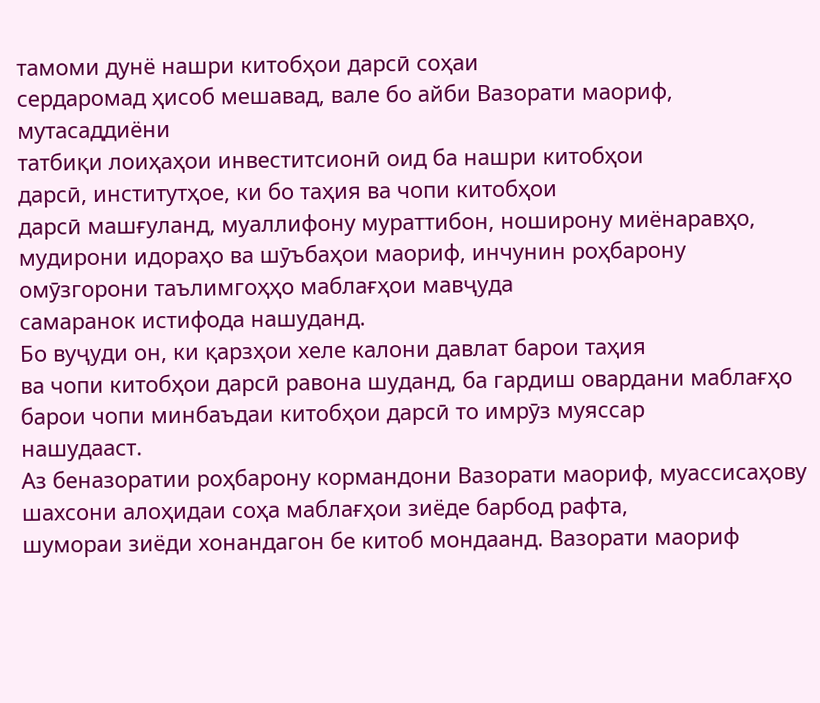тамоми дунё нашри китобҳои дарсӣ соҳаи
сердаромад ҳисоб мешавад, вале бо айби Вазорати маориф, мутасаддиёни
татбиқи лоиҳаҳои инвеститсионӣ оид ба нашри китобҳои
дарсӣ, институтҳое, ки бо таҳия ва чопи китобҳои
дарсӣ машғуланд, муаллифону мураттибон, ноширону миёнаравҳо,
мудирони идораҳо ва шӯъбаҳои маориф, инчунин роҳбарону
омӯзгорони таълимгоҳҳо маблағҳои мавҷуда
самаранок истифода нашуданд.
Бо вуҷуди он, ки қарзҳои хеле калони давлат барои таҳия
ва чопи китобҳои дарсӣ равона шуданд, ба гардиш овардани маблағҳо
барои чопи минбаъдаи китобҳои дарсӣ то имрӯз муяссар
нашудааст.
Аз беназоратии роҳбарону кормандони Вазорати маориф, муассисаҳову
шахсони алоҳидаи соҳа маблағҳои зиёде барбод рафта,
шумораи зиёди хонандагон бе китоб мондаанд. Вазорати маориф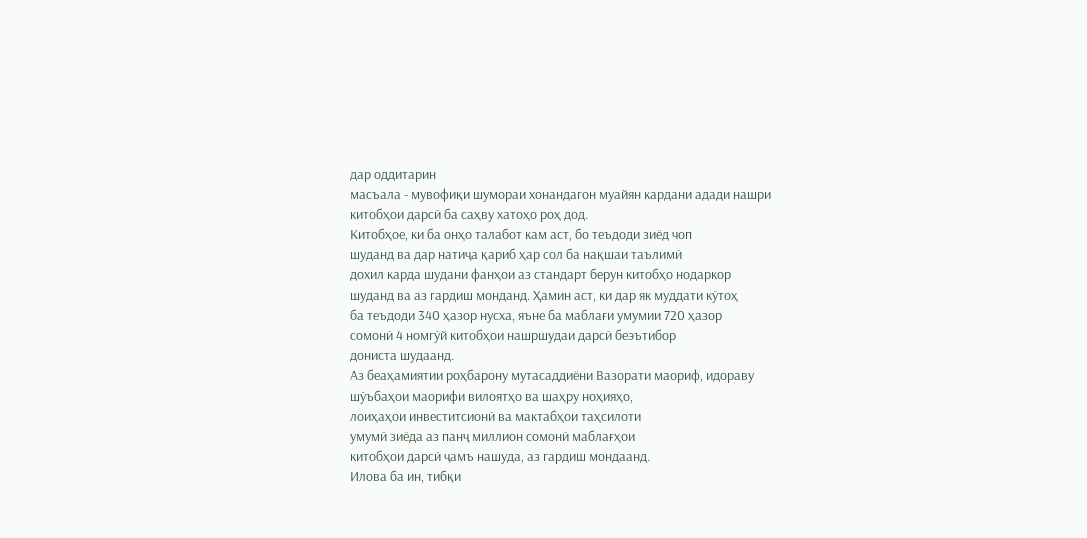дар оддитарин
масъала - мувофиқи шумораи хонандагон муайян кардани адади нашри
китобҳои дарсӣ ба саҳву хатоҳо роҳ дод.
Китобҳое, ки ба онҳо талабот кам аст, бо теъдоди зиёд чоп
шуданд ва дар натиҷа қариб ҳар сол ба нақшаи таълимӣ
дохил карда шудани фанҳои аз стандарт берун китобҳо нодаркор
шуданд ва аз гардиш монданд. Ҳамин аст, ки дар як муддати кӯтоҳ
ба теъдоди 340 ҳазор нусха, яъне ба маблағи умумии 720 ҳазор
сомонӣ 4 номгӯй китобҳои нашршудаи дарсӣ беэътибор
дониста шудаанд.
Аз беаҳамиятии роҳбарону мутасаддиёни Вазорати маориф, идораву
шӯъбаҳои маорифи вилоятҳо ва шаҳру ноҳияҳо,
лоиҳаҳои инвеститсионӣ ва мактабҳои таҳсилоти
умумӣ зиёда аз панҷ миллион сомонӣ маблағҳои
китобҳои дарсӣ ҷамъ нашуда, аз гардиш мондаанд.
Илова ба ин, тибқи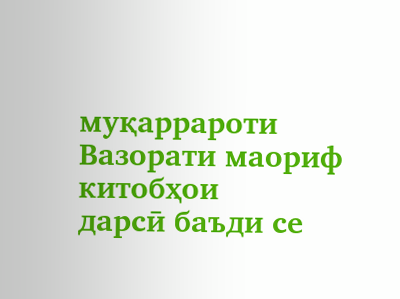муқаррароти Вазорати маориф китобҳои
дарсӣ баъди се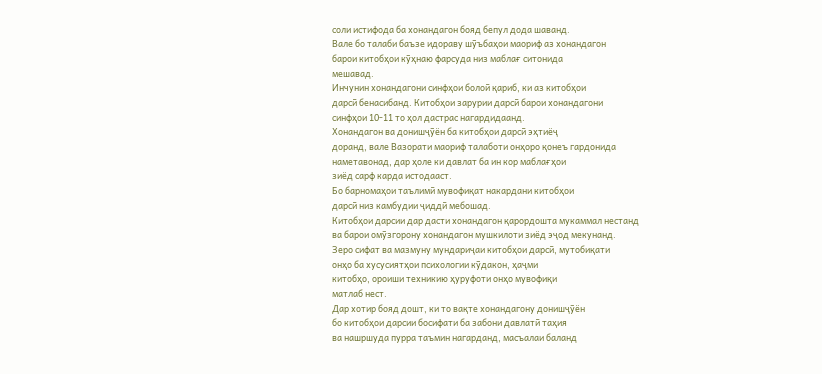соли истифода ба хонандагон бояд бепул дода шаванд.
Вале бо талаби баъзе идораву шӯъбаҳои маориф аз хонандагон
барои китобҳои кӯҳнаю фарсуда низ маблағ ситонида
мешавад.
Инчунин хонандагони синфҳои болоӣ қариб, ки аз китобҳои
дарсӣ бенасибанд. Китобҳои зарурии дарсӣ барои хонандагони
синфҳои 10-11 то ҳол дастрас нагардидаанд.
Хонандагон ва донишҷӯён ба китобҳои дарсӣ эҳтиёҷ
доранд, вале Вазорати маориф талаботи онҳоро қонеъ гардонида
наметавонад, дар ҳоле ки давлат ба ин кор маблағҳои
зиёд сарф карда истодааст.
Бо барномаҳои таълимӣ мувофиқат накардани китобҳои
дарсӣ низ камбудии ҷиддӣ мебошад.
Китобҳои дарсии дар дасти хонандагон қарордошта мукаммал нестанд
ва барои омӯзгорону хонандагон мушкилоти зиёд эҷод мекунанд.
Зеро сифат ва мазмуну мундариҷаи китобҳои дарсӣ, мутобиқати
онҳо ба хусусиятҳои психологии кӯдакон, ҳаҷми
китобҳо, ороиши техникию ҳуруфоти онҳо мувофиқи
матлаб нест.
Дар хотир бояд дошт, ки то вақте хонандагону донишҷӯён
бо китобҳои дарсии босифати ба забони давлатӣ таҳия
ва нашршуда пурра таъмин нагарданд, масъалаи баланд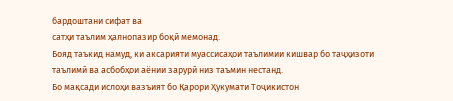бардоштани сифат ва
сатҳи таълим ҳалнопазир боқӣ мемонад.
Бояд таъкид намуд, ки аксарияти муассисаҳои таълимии кишвар бо таҷҳизоти
таълимӣ ва асбобҳои аёнии зарурӣ низ таъмин нестанд.
Бо мақсади ислоҳи вазъият бо Қарори Ҳукумати Тоҷикистон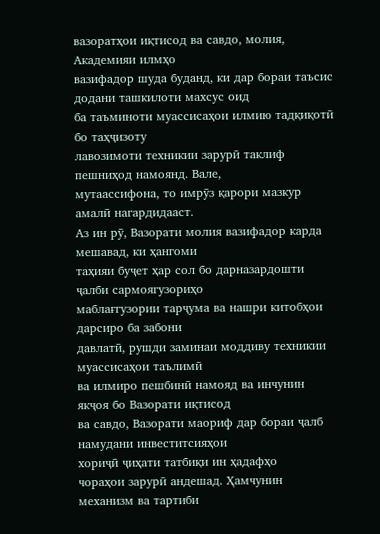вазоратҳои иқтисод ва савдо, молия, Академияи илмҳо
вазифадор шуда буданд, ки дар бораи таъсис додани ташкилоти махсус оид
ба таъминоти муассисаҳои илмию тадқиқотӣ бо таҳҷизоту
лавозимоти техникии зарурӣ таклиф пешниҳод намоянд. Вале,
мутаассифона, то имрӯз қарори мазкур амалӣ нагардидааст.
Аз ин рӯ, Вазорати молия вазифадор карда мешавад, ки ҳангоми
таҳияи буҷет ҳар сол бо дарназардошти ҷалби сармоягузориҳо
маблағгузории тарҷума ва нашри китобҳои дарсиро ба забони
давлатӣ, рушди заминаи моддиву техникии муассисаҳои таълимӣ
ва илмиро пешбинӣ намояд ва инчунин якҷоя бо Вазорати иқтисод
ва савдо, Вазорати маориф дар бораи ҷалб намудани инвеститсияҳои
хориҷӣ ҷиҳати татбиқи ин ҳадафҳо
чораҳои зарурӣ андешад. Ҳамчунин механизм ва тартиби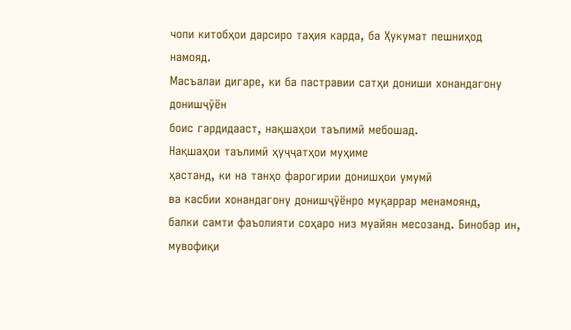чопи китобҳои дарсиро таҳия карда, ба Ҳукумат пешниҳод
намояд.
Масъалаи дигаре, ки ба пастравии сатҳи дониши хонандагону донишҷӯён
боис гардидааст, нақшаҳои таълимӣ мебошад.
Нақшаҳои таълимӣ ҳуҷҷатҳои муҳиме
ҳастанд, ки на танҳо фарогирии донишҳои умумӣ
ва касбии хонандагону донишҷӯёнро муқаррар менамоянд,
балки самти фаъолияти соҳаро низ муайян месозанд. Бинобар ин, мувофиқи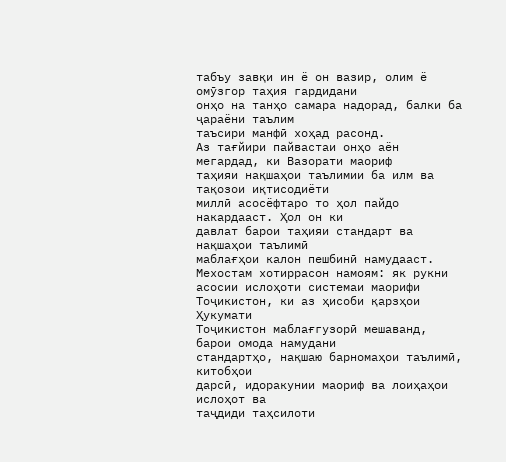табъу завқи ин ё он вазир, олим ё омӯзгор таҳия гардидани
онҳо на танҳо самара надорад, балки ба ҷараёни таълим
таъсири манфӣ хоҳад расонд.
Аз тағйири пайвастаи онҳо аён мегардад, ки Вазорати маориф
таҳияи нақшаҳои таълимии ба илм ва тақозои иқтисодиёти
миллӣ асосёфтаро то ҳол пайдо накардааст. Ҳол он ки
давлат барои таҳияи стандарт ва нақшаҳои таълимӣ
маблағҳои калон пешбинӣ намудааст.
Мехостам хотиррасон намоям: як рукни асосии ислоҳоти системаи маорифи
Тоҷикистон, ки аз ҳисоби қарзҳои Ҳукумати
Тоҷикистон маблағгузорӣ мешаванд, барои омода намудани
стандартҳо, нақшаю барномаҳои таълимӣ, китобҳои
дарсӣ, идоракунии маориф ва лоиҳаҳои ислоҳот ва
таҷдиди таҳсилоти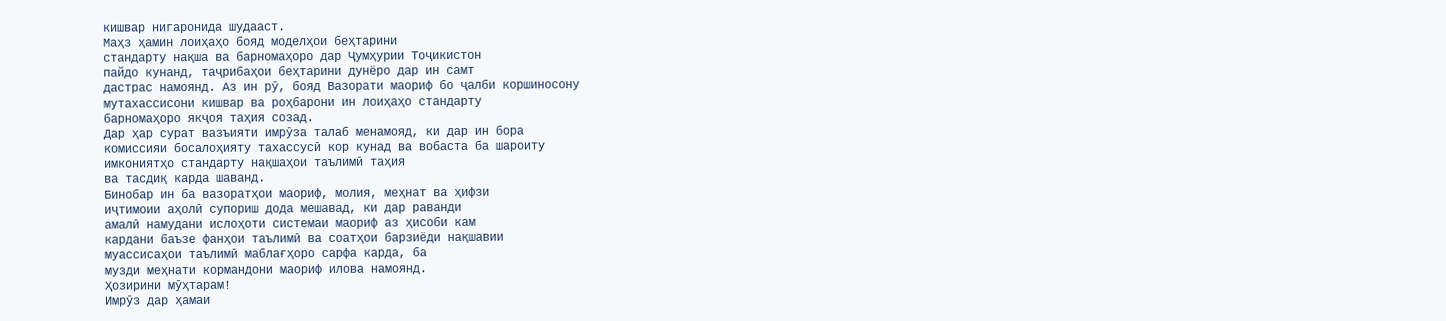кишвар нигаронида шудааст.
Маҳз ҳамин лоиҳаҳо бояд моделҳои беҳтарини
стандарту нақша ва барномаҳоро дар Ҷумҳурии Тоҷикистон
пайдо кунанд, таҷрибаҳои беҳтарини дунёро дар ин самт
дастрас намоянд. Аз ин рӯ, бояд Вазорати маориф бо ҷалби коршиносону
мутахассисони кишвар ва роҳбарони ин лоиҳаҳо стандарту
барномаҳоро якҷоя таҳия созад.
Дар ҳар сурат вазъияти имрӯза талаб менамояд, ки дар ин бора
комиссияи босалоҳияту тахассусӣ кор кунад ва вобаста ба шароиту
имкониятҳо стандарту нақшаҳои таълимӣ таҳия
ва тасдиқ карда шаванд.
Бинобар ин ба вазоратҳои маориф, молия, меҳнат ва ҳифзи
иҷтимоии аҳолӣ супориш дода мешавад, ки дар раванди
амалӣ намудани ислоҳоти системаи маориф аз ҳисоби кам
кардани баъзе фанҳои таълимӣ ва соатҳои барзиёди нақшавии
муассисаҳои таълимӣ маблағҳоро сарфа карда, ба
музди меҳнати кормандони маориф илова намоянд.
Ҳозирини мӯҳтарам!
Имрӯз дар ҳамаи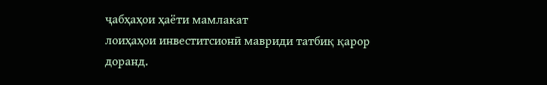ҷабҳаҳои ҳаёти мамлакат
лоиҳаҳои инвеститсионӣ мавриди татбиқ қарор
доранд.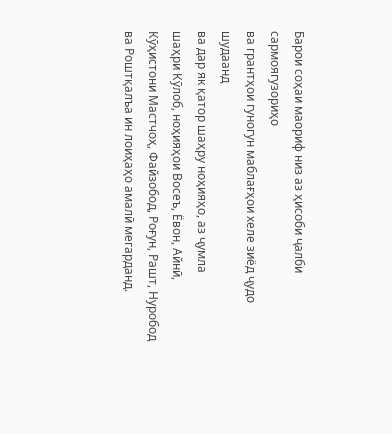Барои соҳаи маориф низ аз ҳисоби ҷалби сармоягузориҳо
ва грантҳои гуногун маблағҳои хеле зиёд ҷудо шудаанд
ва дар як қатор шаҳру ноҳияҳо, аз ҷумла
шаҳри Кӯлоб, ноҳияҳои Восеъ, Ёвон, Айнӣ,
Кӯҳистони Мастчоҳ, Файзобод, Роғун, Рашт, Нуробод
ва Роштқалъа ин лоиҳаҳо амалӣ мегарданд.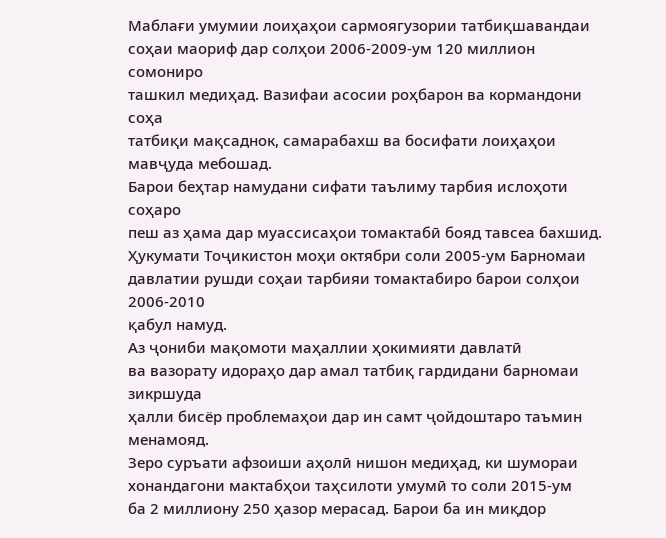Маблағи умумии лоиҳаҳои сармоягузории татбиқшавандаи
соҳаи маориф дар солҳои 2006-2009-ум 120 миллион сомониро
ташкил медиҳад. Вазифаи асосии роҳбарон ва кормандони соҳа
татбиқи мақсаднок, самарабахш ва босифати лоиҳаҳои
мавҷуда мебошад.
Барои беҳтар намудани сифати таълиму тарбия ислоҳоти соҳаро
пеш аз ҳама дар муассисаҳои томактабӣ бояд тавсеа бахшид.
Ҳукумати Тоҷикистон моҳи октябри соли 2005-ум Барномаи
давлатии рушди соҳаи тарбияи томактабиро барои солҳои 2006-2010
қабул намуд.
Аз ҷониби мақомоти маҳаллии ҳокимияти давлатӣ
ва вазорату идораҳо дар амал татбиқ гардидани барномаи зикршуда
ҳалли бисёр проблемаҳои дар ин самт ҷойдоштаро таъмин
менамояд.
Зеро суръати афзоиши аҳолӣ нишон медиҳад, ки шумораи
хонандагони мактабҳои таҳсилоти умумӣ то соли 2015-ум
ба 2 миллиону 250 ҳазор мерасад. Барои ба ин миқдор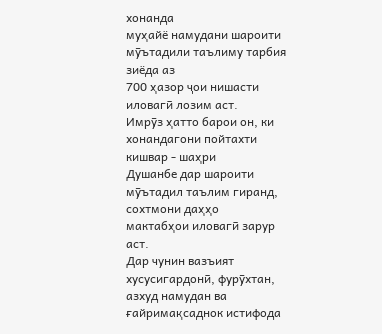хонанда
муҳайё намудани шароити мӯътадили таълиму тарбия зиёда аз
700 ҳазор ҷои нишасти иловагӣ лозим аст.
Имрӯз ҳатто барои он, ки хонандагони пойтахти кишвар - шаҳри
Душанбе дар шароити мӯътадил таълим гиранд, сохтмони даҳҳо
мактабҳои иловагӣ зарур аст.
Дар чунин вазъият хусусигардонӣ, фурӯхтан, азхуд намудан ва
ғайримақсаднок истифода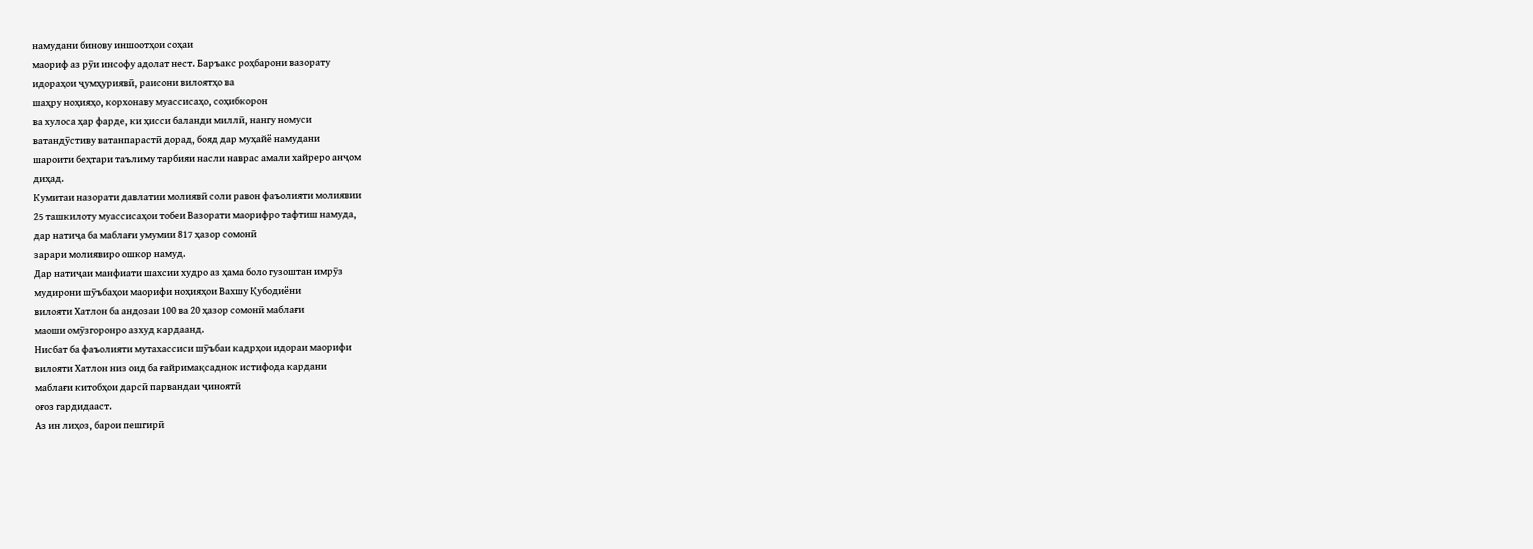намудани бинову иншоотҳои соҳаи
маориф аз рӯи инсофу адолат нест. Баръакс роҳбарони вазорату
идораҳои ҷумҳуриявӣ, раисони вилоятҳо ва
шаҳру ноҳияҳо, корхонаву муассисаҳо, соҳибкорон
ва хулоса ҳар фарде, ки ҳисси баланди миллӣ, нангу номуси
ватандӯстиву ватанпарастӣ дорад, бояд дар муҳайё намудани
шароити беҳтари таълиму тарбияи насли наврас амали хайреро анҷом
диҳад.
Кумитаи назорати давлатии молиявӣ соли равон фаъолияти молиявии
25 ташкилоту муассисаҳои тобеи Вазорати маорифро тафтиш намуда,
дар натиҷа ба маблағи умумии 817 ҳазор сомонӣ
зарари молиявиро ошкор намуд.
Дар натиҷаи манфиати шахсии худро аз ҳама боло гузоштан имрӯз
мудирони шӯъбаҳои маорифи ноҳияҳои Вахшу Қубодиёни
вилояти Хатлон ба андозаи 100 ва 20 ҳазор сомонӣ маблағи
маоши омӯзгоронро азхуд кардаанд.
Нисбат ба фаъолияти мутахассиси шӯъбаи кадрҳои идораи маорифи
вилояти Хатлон низ оид ба ғайримақсаднок истифода кардани
маблағи китобҳои дарсӣ парвандаи ҷиноятӣ
оғоз гардидааст.
Аз ин лиҳоз, барои пешгирӣ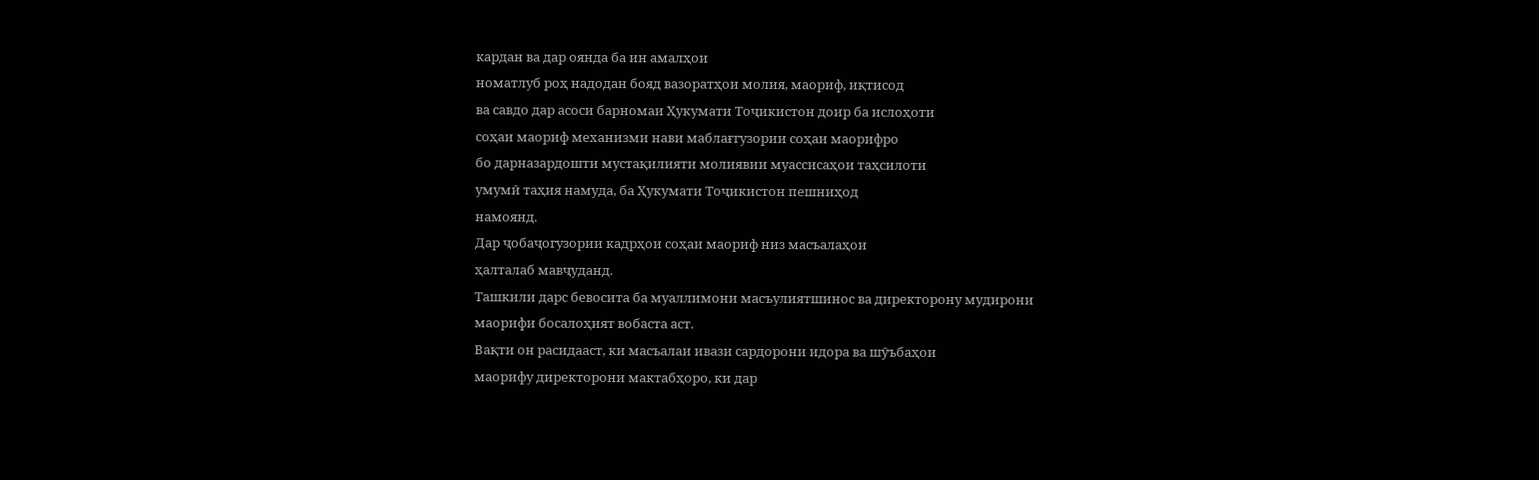кардан ва дар оянда ба ин амалҳои
номатлуб роҳ надодан бояд вазоратҳои молия, маориф, иқтисод
ва савдо дар асоси барномаи Ҳукумати Тоҷикистон доир ба ислоҳоти
соҳаи маориф механизми нави маблағгузории соҳаи маорифро
бо дарназардошти мустақилияти молиявии муассисаҳои таҳсилоти
умумӣ таҳия намуда, ба Ҳукумати Тоҷикистон пешниҳод
намоянд.
Дар ҷобаҷогузории кадрҳои соҳаи маориф низ масъалаҳои
ҳалталаб мавҷуданд.
Ташкили дарс бевосита ба муаллимони масъулиятшинос ва директорону мудирони
маорифи босалоҳият вобаста аст.
Вақти он расидааст, ки масъалаи ивази сардорони идора ва шӯъбаҳои
маорифу директорони мактабҳоро, ки дар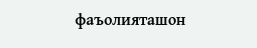фаъолияташон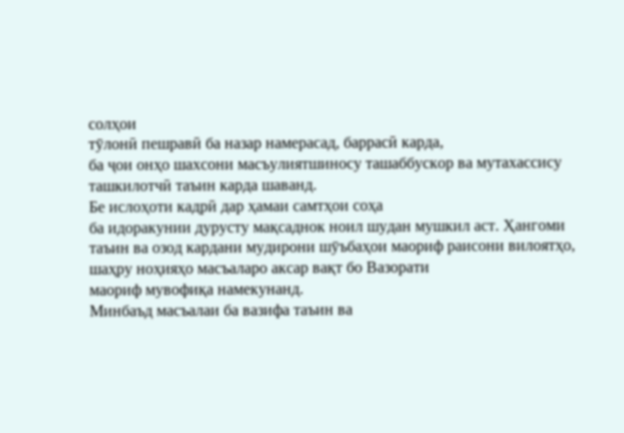солҳои
тӯлонӣ пешравӣ ба назар намерасад, баррасӣ карда,
ба ҷои онҳо шахсони масъулиятшиносу ташаббускор ва мутахассису
ташкилотчӣ таъин карда шаванд.
Бе ислоҳоти кадрӣ дар ҳамаи самтҳои соҳа
ба идоракунии дурусту мақсаднок ноил шудан мушкил аст. Ҳангоми
таъин ва озод кардани мудирони шӯъбаҳои маориф раисони вилоятҳо,
шаҳру ноҳияҳо масъаларо аксар вақт бо Вазорати
маориф мувофиқа намекунанд.
Минбаъд масъалаи ба вазифа таъин ва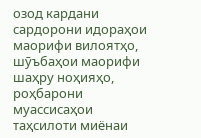озод кардани сардорони идораҳои
маорифи вилоятҳо, шӯъбаҳои маорифи шаҳру ноҳияҳо,
роҳбарони муассисаҳои таҳсилоти миёнаи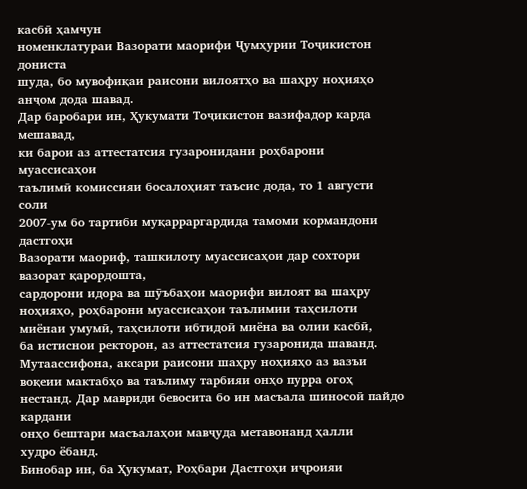касбӣ ҳамчун
номенклатураи Вазорати маорифи Ҷумҳурии Тоҷикистон дониста
шуда, бо мувофиқаи раисони вилоятҳо ва шаҳру ноҳияҳо
анҷом дода шавад.
Дар баробари ин, Ҳукумати Тоҷикистон вазифадор карда мешавад,
ки барои аз аттестатсия гузаронидани роҳбарони муассисаҳои
таълимӣ комиссияи босалоҳият таъсис дода, то 1 августи соли
2007-ум бо тартиби муқарраргардида тамоми кормандони дастгоҳи
Вазорати маориф, ташкилоту муассисаҳои дар сохтори вазорат қарордошта,
сардорони идора ва шӯъбаҳои маорифи вилоят ва шаҳру
ноҳияҳо, роҳбарони муассисаҳои таълимии таҳсилоти
миёнаи умумӣ, таҳсилоти ибтидоӣ миёна ва олии касбӣ,
ба истиснои ректорон, аз аттестатсия гузаронида шаванд.
Мутаассифона, аксари раисони шаҳру ноҳияҳо аз вазъи
воқеии мактабҳо ва таълиму тарбияи онҳо пурра огоҳ
нестанд. Дар мавриди бевосита бо ин масъала шиносоӣ пайдо кардани
онҳо бештари масъалаҳои мавҷуда метавонанд ҳалли
худро ёбанд.
Бинобар ин, ба Ҳукумат, Роҳбари Дастгоҳи иҷроияи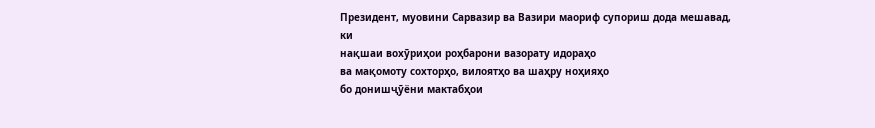Президент, муовини Сарвазир ва Вазири маориф супориш дода мешавад, ки
нақшаи вохӯриҳои роҳбарони вазорату идораҳо
ва мақомоту сохторҳо, вилоятҳо ва шаҳру ноҳияҳо
бо донишҷӯёни мактабҳои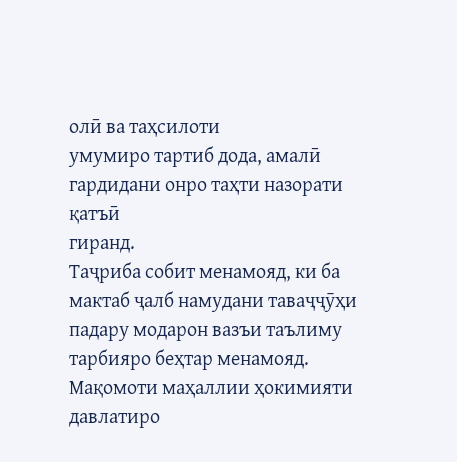олӣ ва таҳсилоти
умумиро тартиб дода, амалӣ гардидани онро таҳти назорати қатъӣ
гиранд.
Таҷриба собит менамояд, ки ба мактаб ҷалб намудани таваҷҷӯҳи
падару модарон вазъи таълиму тарбияро беҳтар менамояд.
Мақомоти маҳаллии ҳокимияти давлатиро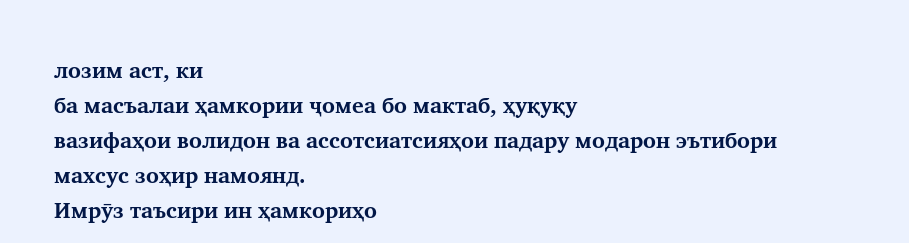лозим аст, ки
ба масъалаи ҳамкории ҷомеа бо мактаб, ҳуқуқу
вазифаҳои волидон ва ассотсиатсияҳои падару модарон эътибори
махсус зоҳир намоянд.
Имрӯз таъсири ин ҳамкориҳо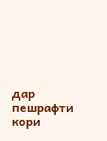дар пешрафти кори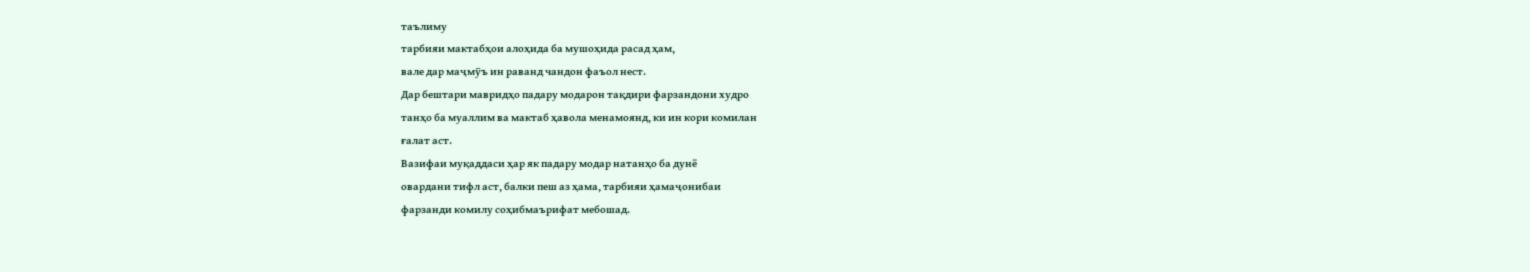таълиму
тарбияи мактабҳои алоҳида ба мушоҳида расад ҳам,
вале дар маҷмӯъ ин раванд чандон фаъол нест.
Дар бештари мавридҳо падару модарон тақдири фарзандони худро
танҳо ба муаллим ва мактаб ҳавола менамоянд, ки ин кори комилан
ғалат аст.
Вазифаи муқаддаси ҳар як падару модар натанҳо ба дунё
овардани тифл аст, балки пеш аз ҳама, тарбияи ҳамаҷонибаи
фарзанди комилу соҳибмаърифат мебошад.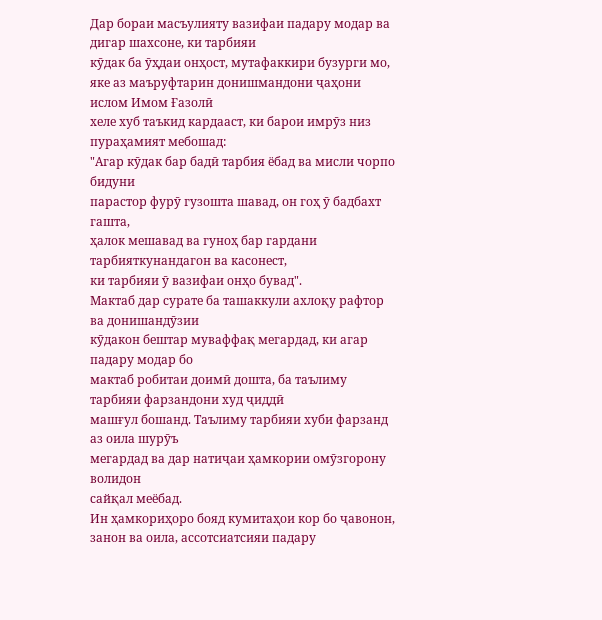Дар бораи масъулияту вазифаи падару модар ва дигар шахсоне, ки тарбияи
кӯдак ба ӯҳдаи онҳост, мутафаккири бузурги мо,
яке аз маъруфтарин донишмандони ҷаҳони ислом Имом Ғазолӣ
хеле хуб таъкид кардааст, ки барои имрӯз низ пураҳамият мебошад:
"Агар кӯдак бар бадӣ тарбия ёбад ва мисли чорпо бидуни
парастор фурӯ гузошта шавад, он гоҳ ӯ бадбахт гашта,
ҳалок мешавад ва гуноҳ бар гардани тарбияткунандагон ва касонест,
ки тарбияи ӯ вазифаи онҳо бувад".
Мактаб дар сурате ба ташаккули ахлоқу рафтор ва донишандӯзии
кӯдакон бештар муваффақ мегардад, ки агар падару модар бо
мактаб робитаи доимӣ дошта, ба таълиму тарбияи фарзандони худ ҷиддӣ
машғул бошанд. Таълиму тарбияи хуби фарзанд аз оила шурӯъ
мегардад ва дар натиҷаи ҳамкории омӯзгорону волидон
сайқал меёбад.
Ин ҳамкориҳоро бояд кумитаҳои кор бо ҷавонон,
занон ва оила, ассотсиатсияи падару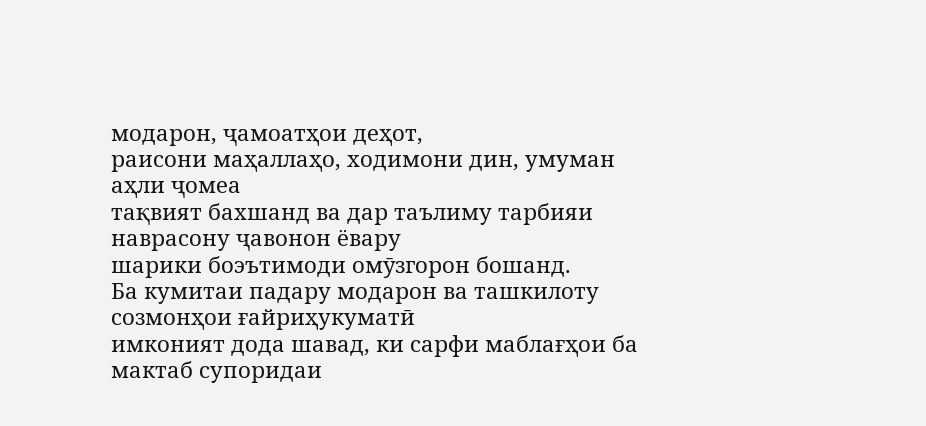модарон, ҷамоатҳои деҳот,
раисони маҳаллаҳо, ходимони дин, умуман аҳли ҷомеа
тақвият бахшанд ва дар таълиму тарбияи наврасону ҷавонон ёвару
шарики боэътимоди омӯзгорон бошанд.
Ба кумитаи падару модарон ва ташкилоту созмонҳои ғайриҳукуматӣ
имконият дода шавад, ки сарфи маблағҳои ба мактаб супоридаи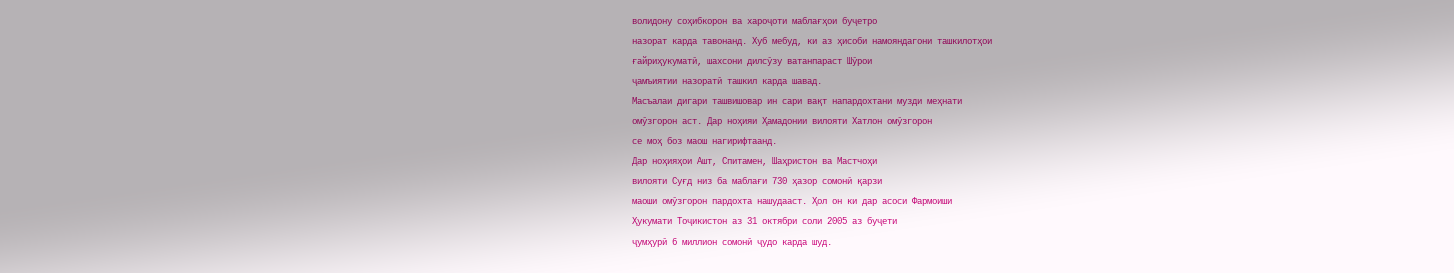волидону соҳибкорон ва хароҷоти маблағҳои буҷетро
назорат карда тавонанд. Хуб мебуд, ки аз ҳисоби намояндагони ташкилотҳои
ғайриҳукуматӣ, шахсони дилсӯзу ватанпараст Шӯрои
ҷамъиятии назоратӣ ташкил карда шавад.
Масъалаи дигари ташвишовар ин сари вақт напардохтани музди меҳнати
омӯзгорон аст. Дар ноҳияи Ҳамадонии вилояти Хатлон омӯзгорон
се моҳ боз маош нагирифтаанд.
Дар ноҳияҳои Ашт, Спитамен, Шаҳристон ва Мастчоҳи
вилояти Суғд низ ба маблағи 730 ҳазор сомонӣ қарзи
маоши омӯзгорон пардохта нашудааст. Ҳол он ки дар асоси Фармоиши
Ҳукумати Тоҷикистон аз 31 октябри соли 2005 аз буҷети
ҷумҳурӣ 6 миллион сомонӣ ҷудо карда шуд.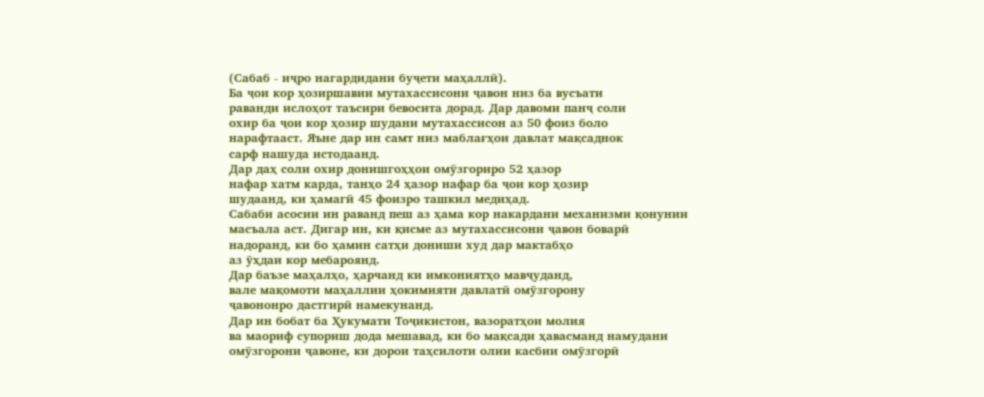(Сабаб - иҷро нагардидани буҷети маҳаллӣ).
Ба ҷои кор ҳозиршавии мутахассисони ҷавон низ ба вусъати
раванди ислоҳот таъсири бевосита дорад. Дар давоми панҷ соли
охир ба ҷои кор ҳозир шудани мутахассисон аз 50 фоиз боло
нарафтааст. Яъне дар ин самт низ маблағҳои давлат мақсаднок
сарф нашуда истодаанд.
Дар даҳ соли охир донишгоҳҳои омӯзгориро 52 ҳазор
нафар хатм карда, танҳо 24 ҳазор нафар ба ҷои кор ҳозир
шудаанд, ки ҳамагӣ 45 фоизро ташкил медиҳад.
Сабаби асосии ин раванд пеш аз ҳама кор накардани механизми қонунии
масъала аст. Дигар ин, ки қисме аз мутахассисони ҷавон боварӣ
надоранд, ки бо ҳамин сатҳи дониши худ дар мактабҳо
аз ӯҳдаи кор мебароянд.
Дар баъзе маҳалҳо, ҳарчанд ки имкониятҳо мавҷуданд,
вале мақомоти маҳаллии ҳокимияти давлатӣ омӯзгорону
ҷавононро дастгирӣ намекунанд.
Дар ин бобат ба Ҳукумати Тоҷикистон, вазоратҳои молия
ва маориф супориш дода мешавад, ки бо мақсади ҳавасманд намудани
омӯзгорони ҷавоне, ки дорои таҳсилоти олии касбии омӯзгорӣ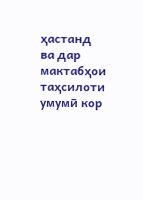ҳастанд ва дар мактабҳои таҳсилоти умумӣ кор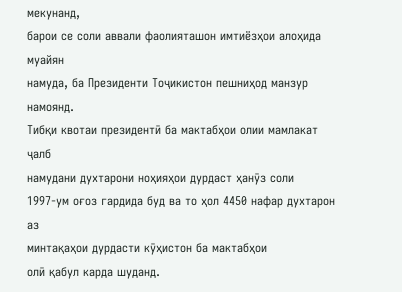мекунанд,
барои се соли аввали фаолияташон имтиёзҳои алоҳида муайян
намуда, ба Президенти Тоҷикистон пешниҳод манзур намоянд.
Тибқи квотаи президентӣ ба мактабҳои олии мамлакат ҷалб
намудани духтарони ноҳияҳои дурдаст ҳанӯз соли
1997-ум оғоз гардида буд ва то ҳол 4450 нафар духтарон аз
минтақаҳои дурдасти кӯҳистон ба мактабҳои
олӣ қабул карда шуданд.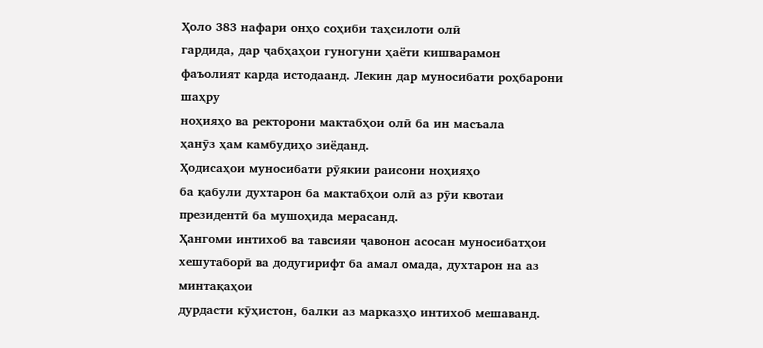Ҳоло 383 нафари онҳо соҳиби таҳсилоти олӣ
гардида, дар ҷабҳаҳои гуногуни ҳаёти кишварамон
фаъолият карда истодаанд. Лекин дар муносибати роҳбарони шаҳру
ноҳияҳо ва ректорони мактабҳои олӣ ба ин масъала
ҳанӯз ҳам камбудиҳо зиёданд.
Ҳодисаҳои муносибати рӯякии раисони ноҳияҳо
ба қабули духтарон ба мактабҳои олӣ аз рӯи квотаи
президентӣ ба мушоҳида мерасанд.
Ҳангоми интихоб ва тавсияи ҷавонон асосан муносибатҳои
хешутаборӣ ва додугирифт ба амал омада, духтарон на аз минтақаҳои
дурдасти кӯҳистон, балки аз марказҳо интихоб мешаванд.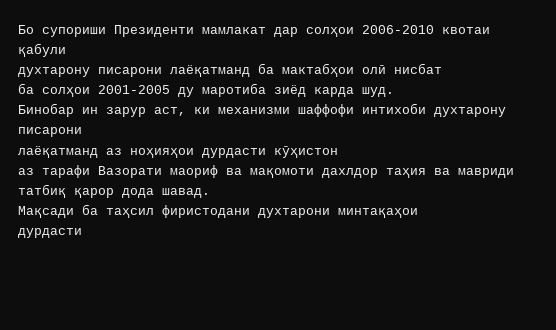Бо супориши Президенти мамлакат дар солҳои 2006-2010 квотаи қабули
духтарону писарони лаёқатманд ба мактабҳои олӣ нисбат
ба солҳои 2001-2005 ду маротиба зиёд карда шуд.
Бинобар ин зарур аст, ки механизми шаффофи интихоби духтарону писарони
лаёқатманд аз ноҳияҳои дурдасти кӯҳистон
аз тарафи Вазорати маориф ва мақомоти дахлдор таҳия ва мавриди
татбиқ қарор дода шавад.
Мақсади ба таҳсил фиристодани духтарони минтақаҳои
дурдасти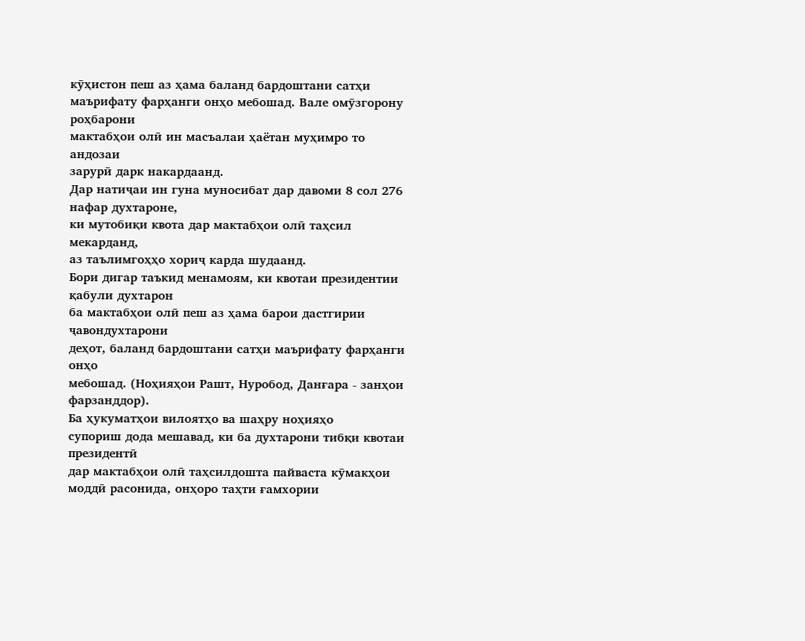кӯҳистон пеш аз ҳама баланд бардоштани сатҳи
маърифату фарҳанги онҳо мебошад. Вале омӯзгорону роҳбарони
мактабҳои олӣ ин масъалаи ҳаётан муҳимро то андозаи
зарурӣ дарк накардаанд.
Дар натиҷаи ин гуна муносибат дар давоми 8 сол 276 нафар духтароне,
ки мутобиқи квота дар мактабҳои олӣ таҳсил мекарданд,
аз таълимгоҳҳо хориҷ карда шудаанд.
Бори дигар таъкид менамоям, ки квотаи президентии қабули духтарон
ба мактабҳои олӣ пеш аз ҳама барои дастгирии ҷавондухтарони
деҳот, баланд бардоштани сатҳи маърифату фарҳанги онҳо
мебошад. (Ноҳияҳои Рашт, Нуробод, Данғара - занҳои
фарзанддор).
Ба ҳукуматҳои вилоятҳо ва шаҳру ноҳияҳо
супориш дода мешавад, ки ба духтарони тибқи квотаи президентӣ
дар мактабҳои олӣ таҳсилдошта пайваста кӯмакҳои
моддӣ расонида, онҳоро таҳти ғамхории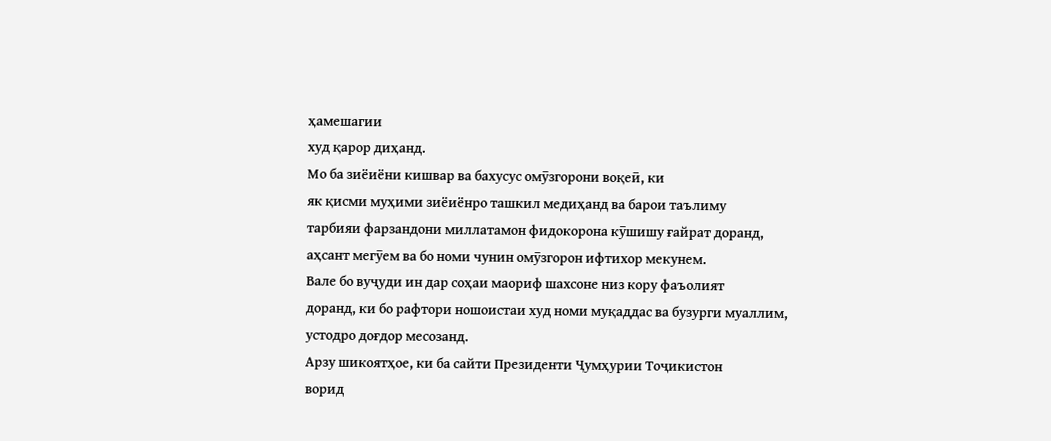ҳамешагии
худ қарор диҳанд.
Мо ба зиёиёни кишвар ва бахусус омӯзгорони воқеӣ, ки
як қисми муҳими зиёиёнро ташкил медиҳанд ва барои таълиму
тарбияи фарзандони миллатамон фидокорона кӯшишу ғайрат доранд,
аҳсант мегӯем ва бо номи чунин омӯзгорон ифтихор мекунем.
Вале бо вуҷуди ин дар соҳаи маориф шахсоне низ кору фаъолият
доранд, ки бо рафтори ношоистаи худ номи муқаддас ва бузурги муаллим,
устодро доғдор месозанд.
Арзу шикоятҳое, ки ба сайти Президенти Ҷумҳурии Тоҷикистон
ворид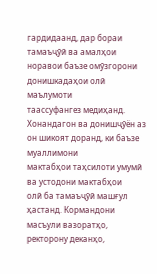гардидаанд, дар бораи тамаъҷӯӣ ва амалҳои
норавои баъзе омӯзгорони донишкадаҳои олӣ маълумоти
таассуфангез медиҳанд.
Хонандагон ва донишҷӯён аз он шикоят доранд, ки баъзе муаллимони
мактабҳои таҳсилоти умумӣ ва устодони мактабҳои
олӣ ба тамаъҷӯӣ машғул ҳастанд. Кормандони
масъули вазоратҳо, ректорону деканҳо,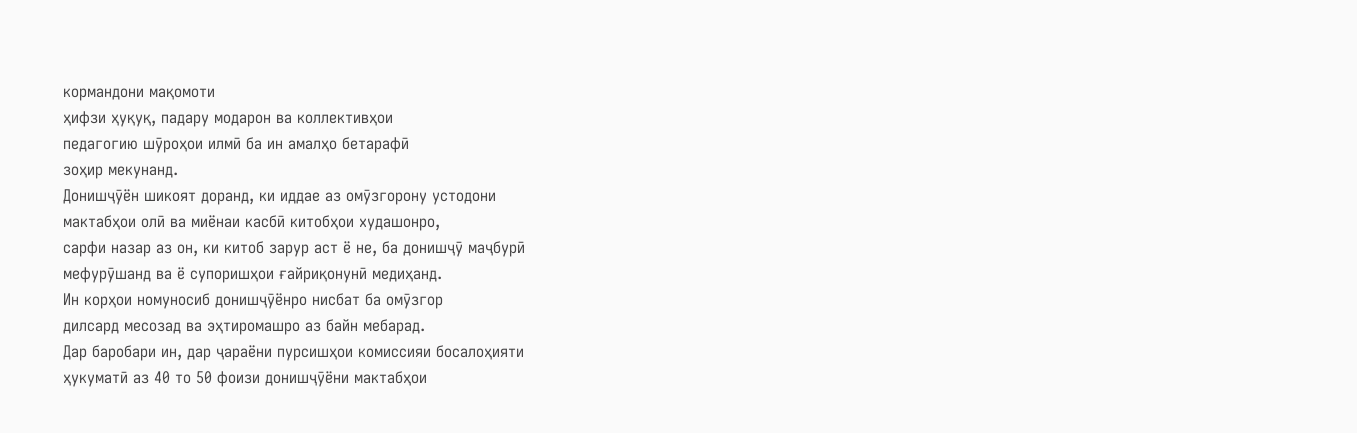кормандони мақомоти
ҳифзи ҳуқуқ, падару модарон ва коллективҳои
педагогию шӯроҳои илмӣ ба ин амалҳо бетарафӣ
зоҳир мекунанд.
Донишҷӯён шикоят доранд, ки иддае аз омӯзгорону устодони
мактабҳои олӣ ва миёнаи касбӣ китобҳои худашонро,
сарфи назар аз он, ки китоб зарур аст ё не, ба донишҷӯ маҷбурӣ
мефурӯшанд ва ё супоришҳои ғайриқонунӣ медиҳанд.
Ин корҳои номуносиб донишҷӯёнро нисбат ба омӯзгор
дилсард месозад ва эҳтиромашро аз байн мебарад.
Дар баробари ин, дар ҷараёни пурсишҳои комиссияи босалоҳияти
ҳукуматӣ аз 40 то 50 фоизи донишҷӯёни мактабҳои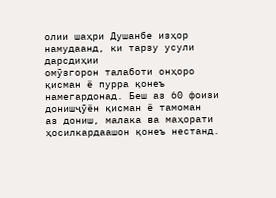олии шаҳри Душанбе изҳор намудаанд, ки тарзу усули дарсдиҳии
омӯзгорон талаботи онҳоро қисман ё пурра қонеъ
намегардонад. Беш аз 60 фоизи донишҷӯён қисман ё тамоман
аз дониш, малака ва маҳорати ҳосилкардаашон қонеъ нестанд.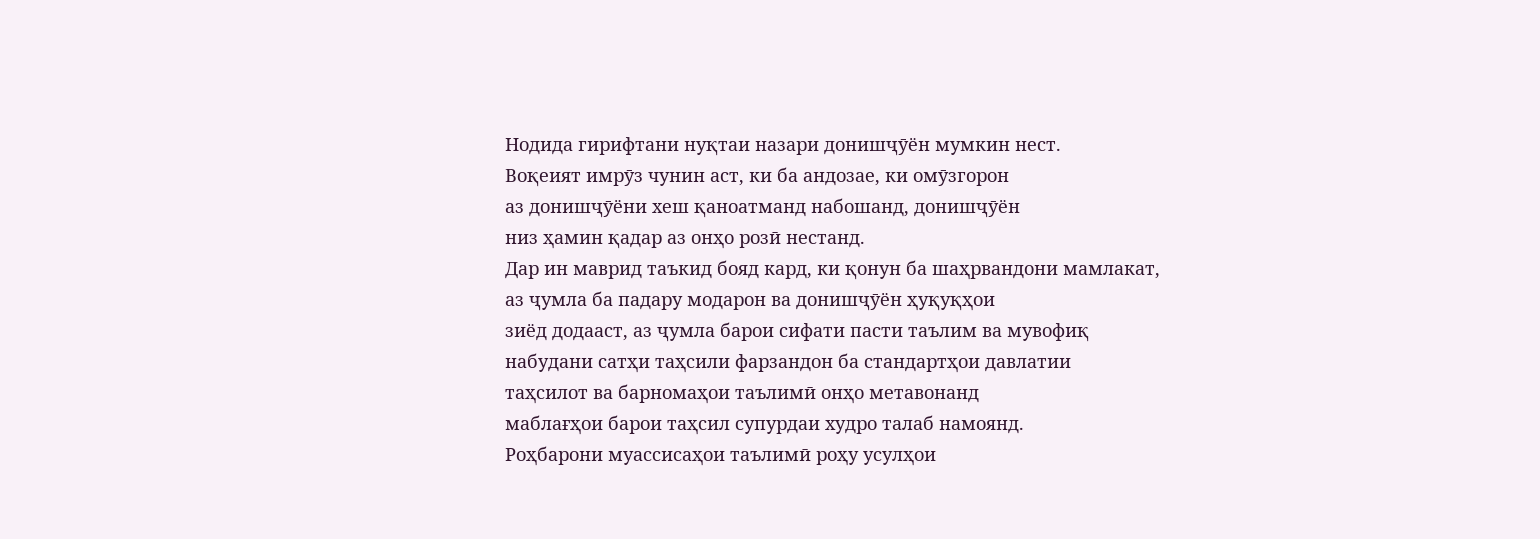Нодида гирифтани нуқтаи назари донишҷӯён мумкин нест.
Воқеият имрӯз чунин аст, ки ба андозае, ки омӯзгорон
аз донишҷӯёни хеш қаноатманд набошанд, донишҷӯён
низ ҳамин қадар аз онҳо розӣ нестанд.
Дар ин маврид таъкид бояд кард, ки қонун ба шаҳрвандони мамлакат,
аз ҷумла ба падару модарон ва донишҷӯён ҳуқуқҳои
зиёд додааст, аз ҷумла барои сифати пасти таълим ва мувофиқ
набудани сатҳи таҳсили фарзандон ба стандартҳои давлатии
таҳсилот ва барномаҳои таълимӣ онҳо метавонанд
маблағҳои барои таҳсил супурдаи худро талаб намоянд.
Роҳбарони муассисаҳои таълимӣ роҳу усулҳои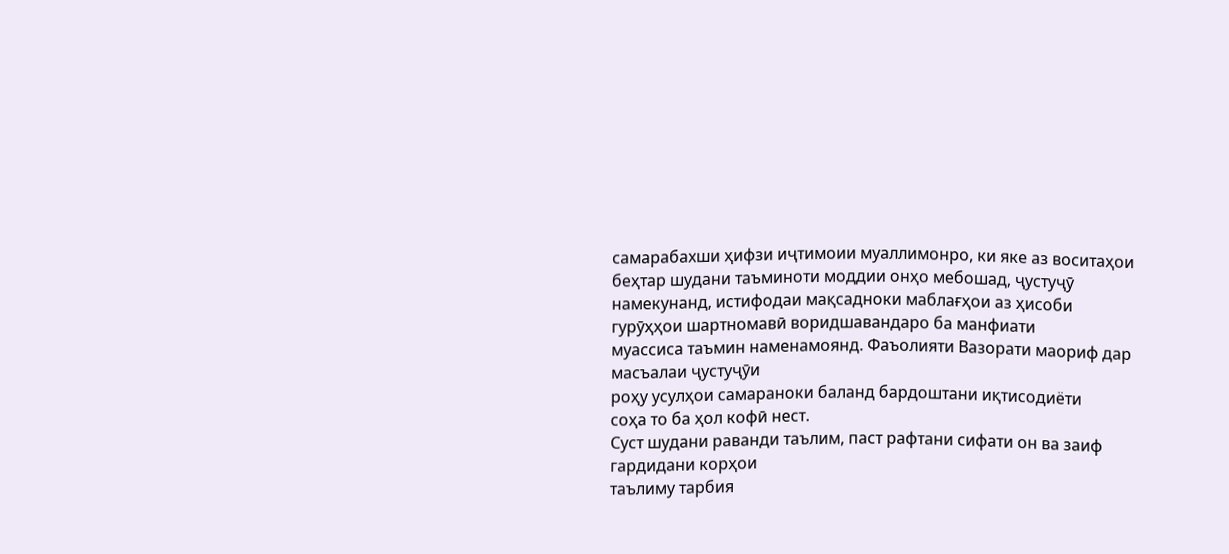самарабахши ҳифзи иҷтимоии муаллимонро, ки яке аз воситаҳои
беҳтар шудани таъминоти моддии онҳо мебошад, ҷустуҷӯ
намекунанд, истифодаи мақсадноки маблағҳои аз ҳисоби
гурӯҳҳои шартномавӣ воридшавандаро ба манфиати
муассиса таъмин наменамоянд. Фаъолияти Вазорати маориф дар масъалаи ҷустуҷӯи
роҳу усулҳои самараноки баланд бардоштани иқтисодиёти
соҳа то ба ҳол кофӣ нест.
Суст шудани раванди таълим, паст рафтани сифати он ва заиф гардидани корҳои
таълиму тарбия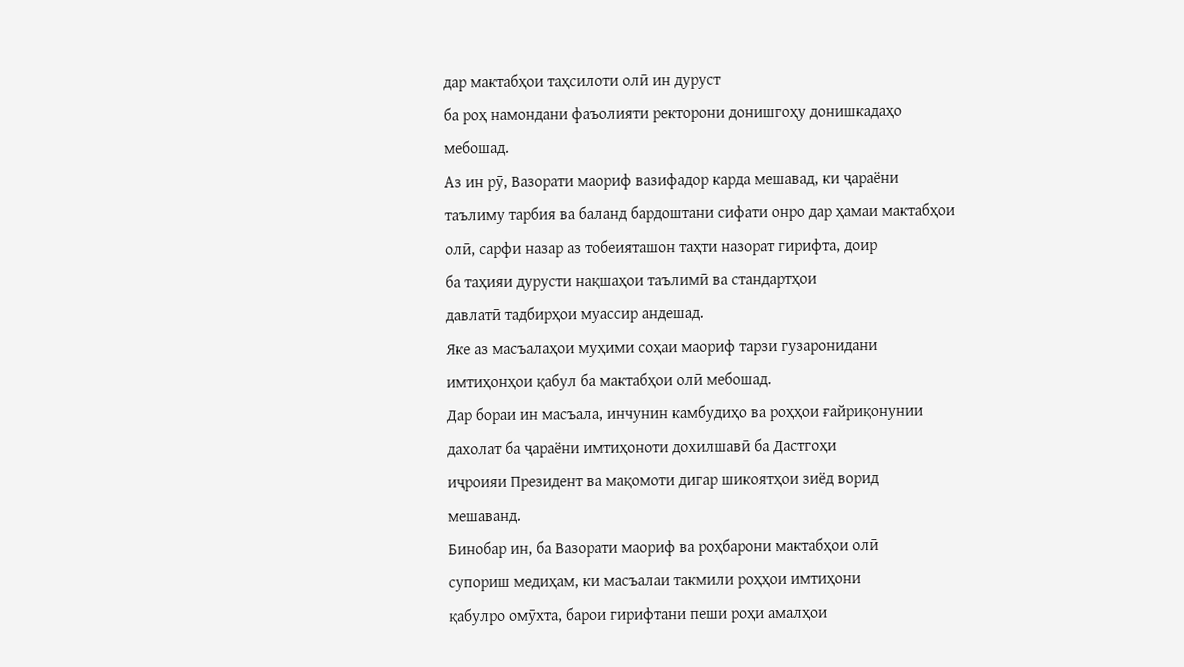дар мактабҳои таҳсилоти олӣ ин дуруст
ба роҳ намондани фаъолияти ректорони донишгоҳу донишкадаҳо
мебошад.
Аз ин рӯ, Вазорати маориф вазифадор карда мешавад, ки ҷараёни
таълиму тарбия ва баланд бардоштани сифати онро дар ҳамаи мактабҳои
олӣ, сарфи назар аз тобеияташон таҳти назорат гирифта, доир
ба таҳияи дурусти нақшаҳои таълимӣ ва стандартҳои
давлатӣ тадбирҳои муассир андешад.
Яке аз масъалаҳои муҳими соҳаи маориф тарзи гузаронидани
имтиҳонҳои қабул ба мактабҳои олӣ мебошад.
Дар бораи ин масъала, инчунин камбудиҳо ва роҳҳои ғайриқонунии
дахолат ба ҷараёни имтиҳоноти дохилшавӣ ба Дастгоҳи
иҷроияи Президент ва мақомоти дигар шикоятҳои зиёд ворид
мешаванд.
Бинобар ин, ба Вазорати маориф ва роҳбарони мактабҳои олӣ
супориш медиҳам, ки масъалаи такмили роҳҳои имтиҳони
қабулро омӯхта, барои гирифтани пеши роҳи амалҳои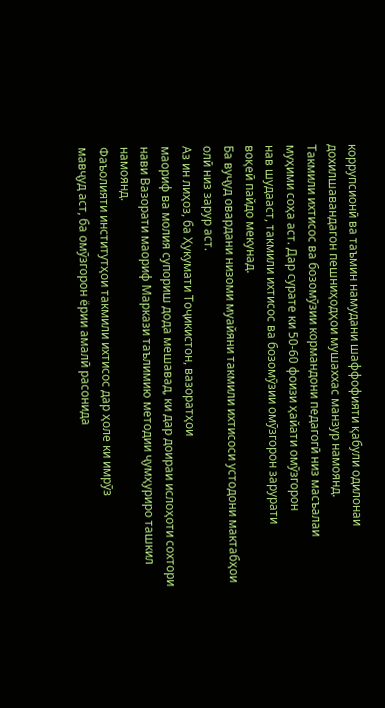коррупсионӣ ва таъмин намудани шаффофияти қабули одилонаи
дохилшавандагон пешниҳодҳои мушаххас манзур намоянд.
Такмили ихтисос ва бозомӯзии кормандони педагогӣ низ масъалаи
муҳими соҳа аст. Дар сурате ки 50-60 фоизи ҳайати омӯзгорон
нав шудааст, такмили ихтисос ва бозомӯзии омӯзгорон зарурати
воқеӣ пайдо мекунад.
Ба вуҷуд овардани низоми муайяни такмили ихтисоси устодони мактабҳои
олӣ низ зарур аст.
Аз ин лиҳоз, ба Ҳукумати Тоҷикистон, вазоратҳои
маориф ва молия супориш дода мешавад, ки дар доираи ислоҳоти сохтори
нави Вазорати маориф Маркази таълимию методии ҷумҳуриро ташкил
намоянд.
Фаъолияти институтҳои такмили ихтисос дар ҳоле ки имрӯз
мавҷуд аст, ба омӯзгорон ёрии амалӣ расонида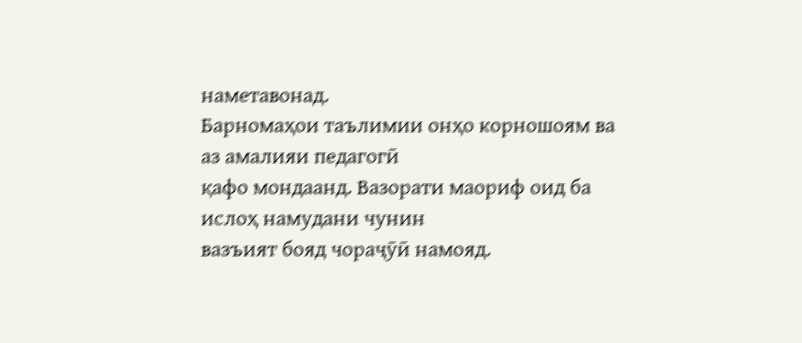наметавонад.
Барномаҳои таълимии онҳо корношоям ва аз амалияи педагогӣ
қафо мондаанд. Вазорати маориф оид ба ислоҳ намудани чунин
вазъият бояд чораҷӯӣ намояд.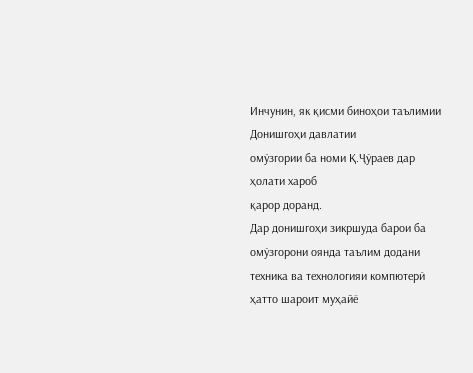Инчунин, як қисми биноҳои таълимии Донишгоҳи давлатии
омӯзгории ба номи Қ.Ҷӯраев дар ҳолати хароб
қарор доранд.
Дар донишгоҳи зикршуда барои ба омӯзгорони оянда таълим додани
техника ва технологияи компютерӣ ҳатто шароит муҳайё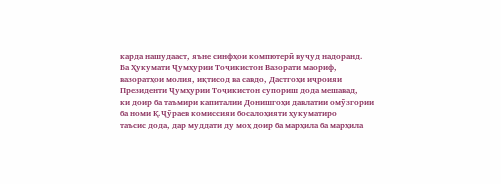карда нашудааст, яъне синфҳои компютерӣ вуҷуд надоранд.
Ба Ҳукумати Ҷумҳурии Тоҷикистон Вазорати маориф,
вазоратҳои молия, иқтисод ва савдо, Дастгоҳи иҷроияи
Президенти Ҷумҳурии Тоҷикистон супориш дода мешавад,
ки доир ба таъмири капиталии Донишгоҳи давлатии омӯзгории
ба номи Қ.Ҷӯраев комиссияи босалоҳияти ҳукуматиро
таъсис дода, дар муддати ду моҳ доир ба марҳила ба марҳила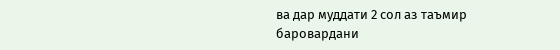ва дар муддати 2 сол аз таъмир баровардани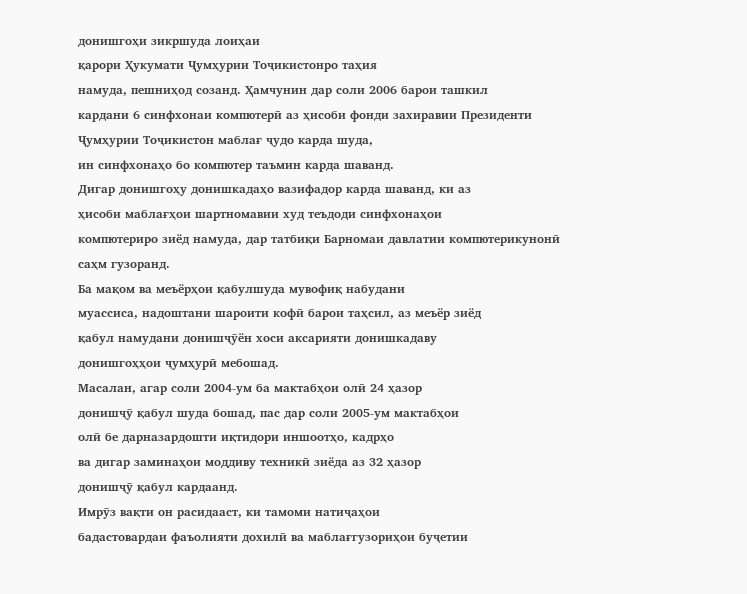донишгоҳи зикршуда лоиҳаи
қарори Ҳукумати Ҷумҳурии Тоҷикистонро таҳия
намуда, пешниҳод созанд. Ҳамчунин дар соли 2006 барои ташкил
кардани 6 синфхонаи компютерӣ аз ҳисоби фонди захиравии Президенти
Ҷумҳурии Тоҷикистон маблағ ҷудо карда шуда,
ин синфхонаҳо бо компютер таъмин карда шаванд.
Дигар донишгоҳу донишкадаҳо вазифадор карда шаванд, ки аз
ҳисоби маблағҳои шартномавии худ теъдоди синфхонаҳои
компютериро зиёд намуда, дар татбиқи Барномаи давлатии компютерикунонӣ
саҳм гузоранд.
Ба мақом ва меъёрҳои қабулшуда мувофиқ набудани
муассиса, надоштани шароити кофӣ барои таҳсил, аз меъёр зиёд
қабул намудани донишҷӯён хоси аксарияти донишкадаву
донишгоҳҳои ҷумҳурӣ мебошад.
Масалан, агар соли 2004-ум ба мактабҳои олӣ 24 ҳазор
донишҷӯ қабул шуда бошад, пас дар соли 2005-ум мактабҳои
олӣ бе дарназардошти иқтидори иншоотҳо, кадрҳо
ва дигар заминаҳои моддиву техникӣ зиёда аз 32 ҳазор
донишҷӯ қабул кардаанд.
Имрӯз вақти он расидааст, ки тамоми натиҷаҳои
бадастовардаи фаъолияти дохилӣ ва маблағгузориҳои буҷетии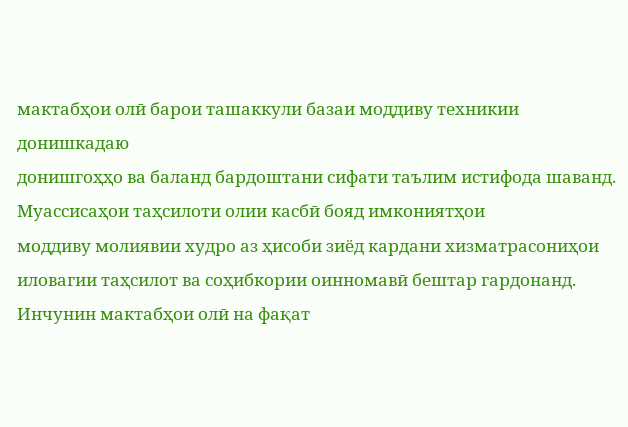мактабҳои олӣ барои ташаккули базаи моддиву техникии донишкадаю
донишгоҳҳо ва баланд бардоштани сифати таълим истифода шаванд.
Муассисаҳои таҳсилоти олии касбӣ бояд имкониятҳои
моддиву молиявии худро аз ҳисоби зиёд кардани хизматрасониҳои
иловагии таҳсилот ва соҳибкории оинномавӣ бештар гардонанд.
Инчунин мактабҳои олӣ на фақат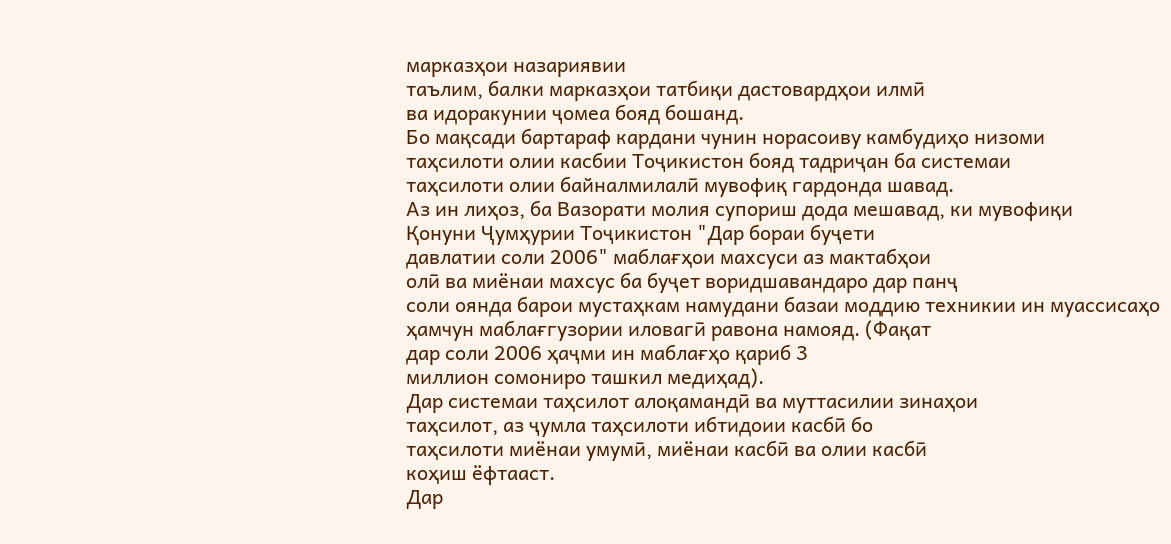марказҳои назариявии
таълим, балки марказҳои татбиқи дастовардҳои илмӣ
ва идоракунии ҷомеа бояд бошанд.
Бо мақсади бартараф кардани чунин норасоиву камбудиҳо низоми
таҳсилоти олии касбии Тоҷикистон бояд тадриҷан ба системаи
таҳсилоти олии байналмилалӣ мувофиқ гардонда шавад.
Аз ин лиҳоз, ба Вазорати молия супориш дода мешавад, ки мувофиқи
Қонуни Ҷумҳурии Тоҷикистон "Дар бораи буҷети
давлатии соли 2006" маблағҳои махсуси аз мактабҳои
олӣ ва миёнаи махсус ба буҷет воридшавандаро дар панҷ
соли оянда барои мустаҳкам намудани базаи моддию техникии ин муассисаҳо
ҳамчун маблағгузории иловагӣ равона намояд. (Фақат
дар соли 2006 ҳаҷми ин маблағҳо қариб 3
миллион сомониро ташкил медиҳад).
Дар системаи таҳсилот алоқамандӣ ва муттасилии зинаҳои
таҳсилот, аз ҷумла таҳсилоти ибтидоии касбӣ бо
таҳсилоти миёнаи умумӣ, миёнаи касбӣ ва олии касбӣ
коҳиш ёфтааст.
Дар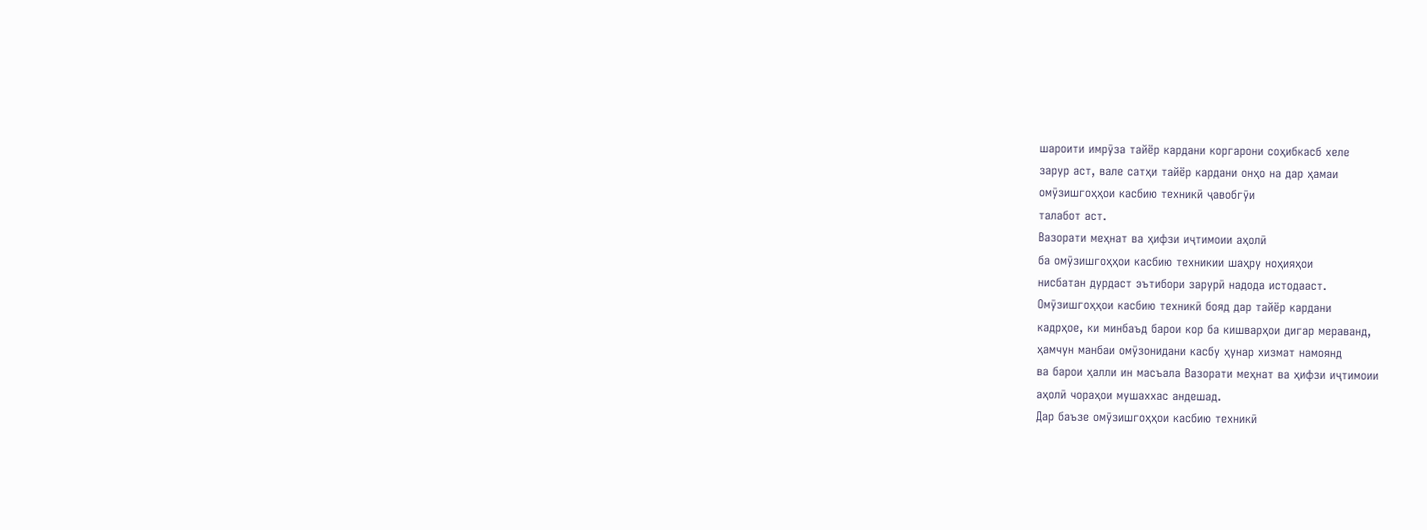шароити имрӯза тайёр кардани коргарони соҳибкасб хеле
зарур аст, вале сатҳи тайёр кардани онҳо на дар ҳамаи
омӯзишгоҳҳои касбию техникӣ ҷавобгӯи
талабот аст.
Вазорати меҳнат ва ҳифзи иҷтимоии аҳолӣ
ба омӯзишгоҳҳои касбию техникии шаҳру ноҳияҳои
нисбатан дурдаст эътибори зарурӣ надода истодааст.
Омӯзишгоҳҳои касбию техникӣ бояд дар тайёр кардани
кадрҳое, ки минбаъд барои кор ба кишварҳои дигар мераванд,
ҳамчун манбаи омӯзонидани касбу ҳунар хизмат намоянд
ва барои ҳалли ин масъала Вазорати меҳнат ва ҳифзи иҷтимоии
аҳолӣ чораҳои мушаххас андешад.
Дар баъзе омӯзишгоҳҳои касбию техникӣ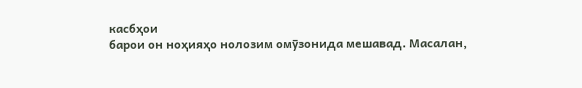касбҳои
барои он ноҳияҳо нолозим омӯзонида мешавад. Масалан,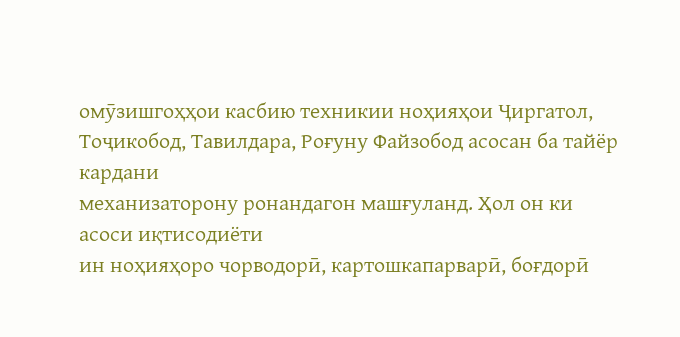омӯзишгоҳҳои касбию техникии ноҳияҳои Ҷиргатол,
Тоҷикобод, Тавилдара, Роғуну Файзобод асосан ба тайёр кардани
механизаторону ронандагон машғуланд. Ҳол он ки асоси иқтисодиёти
ин ноҳияҳоро чорводорӣ, картошкапарварӣ, боғдорӣ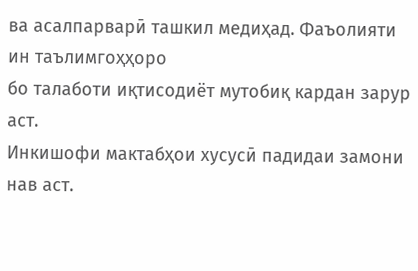ва асалпарварӣ ташкил медиҳад. Фаъолияти ин таълимгоҳҳоро
бо талаботи иқтисодиёт мутобиқ кардан зарур аст.
Инкишофи мактабҳои хусусӣ падидаи замони нав аст.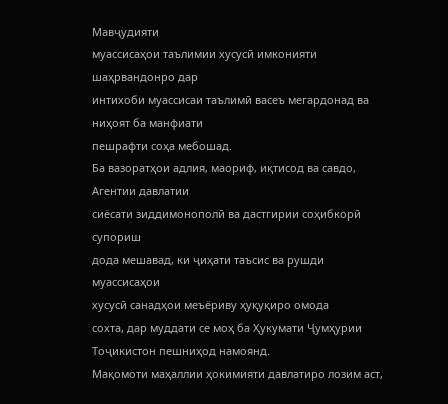Мавҷудияти
муассисаҳои таълимии хусусӣ имконияти шаҳрвандонро дар
интихоби муассисаи таълимӣ васеъ мегардонад ва ниҳоят ба манфиати
пешрафти соҳа мебошад.
Ба вазоратҳои адлия, маориф, иқтисод ва савдо, Агентии давлатии
сиёсати зиддимонополӣ ва дастгирии соҳибкорӣ супориш
дода мешавад, ки ҷиҳати таъсис ва рушди муассисаҳои
хусусӣ санадҳои меъёриву ҳуқуқиро омода
сохта, дар муддати се моҳ ба Ҳукумати Ҷумҳурии
Тоҷикистон пешниҳод намоянд.
Мақомоти маҳаллии ҳокимияти давлатиро лозим аст,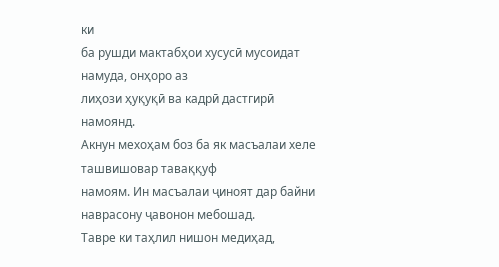ки
ба рушди мактабҳои хусусӣ мусоидат намуда, онҳоро аз
лиҳози ҳуқуқӣ ва кадрӣ дастгирӣ
намоянд.
Акнун мехоҳам боз ба як масъалаи хеле ташвишовар таваққуф
намоям. Ин масъалаи ҷиноят дар байни наврасону ҷавонон мебошад.
Тавре ки таҳлил нишон медиҳад,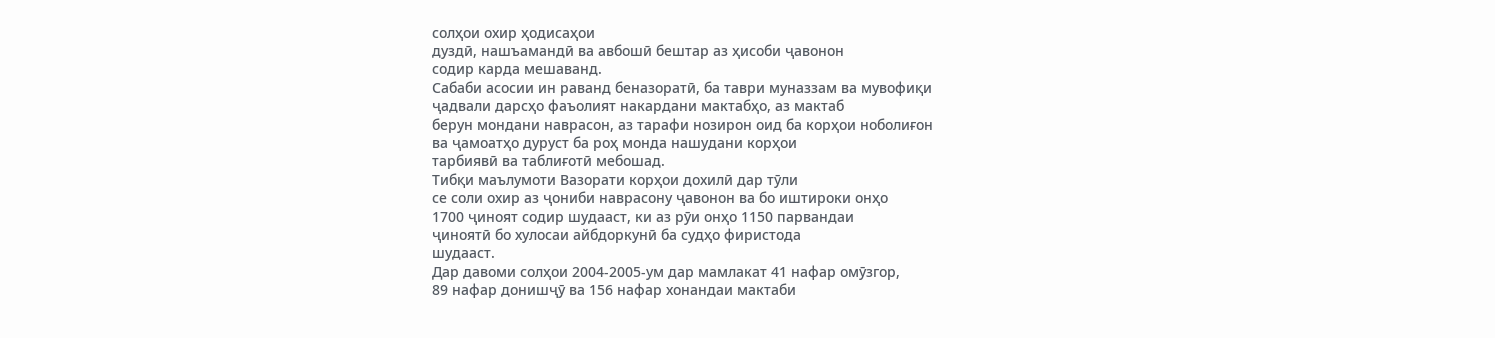солҳои охир ҳодисаҳои
дуздӣ, нашъамандӣ ва авбошӣ бештар аз ҳисоби ҷавонон
содир карда мешаванд.
Сабаби асосии ин раванд беназоратӣ, ба таври муназзам ва мувофиқи
ҷадвали дарсҳо фаъолият накардани мактабҳо, аз мактаб
берун мондани наврасон, аз тарафи нозирон оид ба корҳои ноболиғон
ва ҷамоатҳо дуруст ба роҳ монда нашудани корҳои
тарбиявӣ ва таблиғотӣ мебошад.
Тибқи маълумоти Вазорати корҳои дохилӣ дар тӯли
се соли охир аз ҷониби наврасону ҷавонон ва бо иштироки онҳо
1700 ҷиноят содир шудааст, ки аз рӯи онҳо 1150 парвандаи
ҷиноятӣ бо хулосаи айбдоркунӣ ба судҳо фиристода
шудааст.
Дар давоми солҳои 2004-2005-ум дар мамлакат 41 нафар омӯзгор,
89 нафар донишҷӯ ва 156 нафар хонандаи мактаби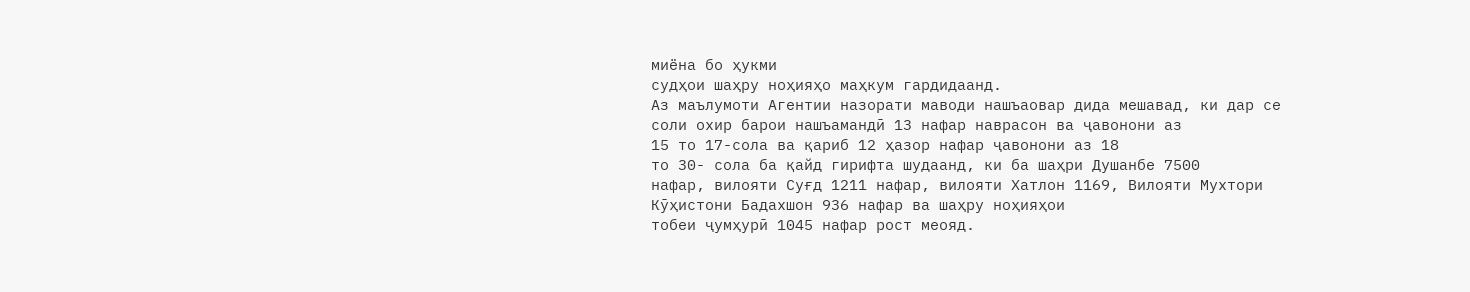миёна бо ҳукми
судҳои шаҳру ноҳияҳо маҳкум гардидаанд.
Аз маълумоти Агентии назорати маводи нашъаовар дида мешавад, ки дар се
соли охир барои нашъамандӣ 13 нафар наврасон ва ҷавонони аз
15 то 17-сола ва қариб 12 ҳазор нафар ҷавонони аз 18
то 30- сола ба қайд гирифта шудаанд, ки ба шаҳри Душанбе 7500
нафар, вилояти Суғд 1211 нафар, вилояти Хатлон 1169, Вилояти Мухтори
Кӯҳистони Бадахшон 936 нафар ва шаҳру ноҳияҳои
тобеи ҷумҳурӣ 1045 нафар рост меояд.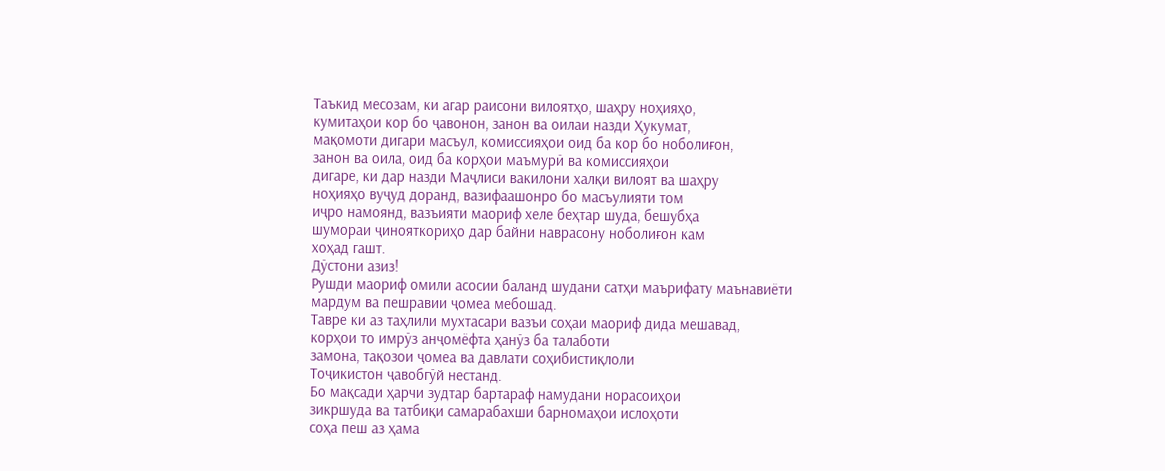Таъкид месозам, ки агар раисони вилоятҳо, шаҳру ноҳияҳо,
кумитаҳои кор бо ҷавонон, занон ва оилаи назди Ҳукумат,
мақомоти дигари масъул, комиссияҳои оид ба кор бо ноболиғон,
занон ва оила, оид ба корҳои маъмурӣ ва комиссияҳои
дигаре, ки дар назди Маҷлиси вакилони халқи вилоят ва шаҳру
ноҳияҳо вуҷуд доранд, вазифаашонро бо масъулияти том
иҷро намоянд, вазъияти маориф хеле беҳтар шуда, бешубҳа
шумораи ҷинояткориҳо дар байни наврасону ноболиғон кам
хоҳад гашт.
Дӯстони азиз!
Рушди маориф омили асосии баланд шудани сатҳи маърифату маънавиёти
мардум ва пешравии ҷомеа мебошад.
Тавре ки аз таҳлили мухтасари вазъи соҳаи маориф дида мешавад,
корҳои то имрӯз анҷомёфта ҳанӯз ба талаботи
замона, тақозои ҷомеа ва давлати соҳибистиқлоли
Тоҷикистон ҷавобгӯй нестанд.
Бо мақсади ҳарчи зудтар бартараф намудани норасоиҳои
зикршуда ва татбиқи самарабахши барномаҳои ислоҳоти
соҳа пеш аз ҳама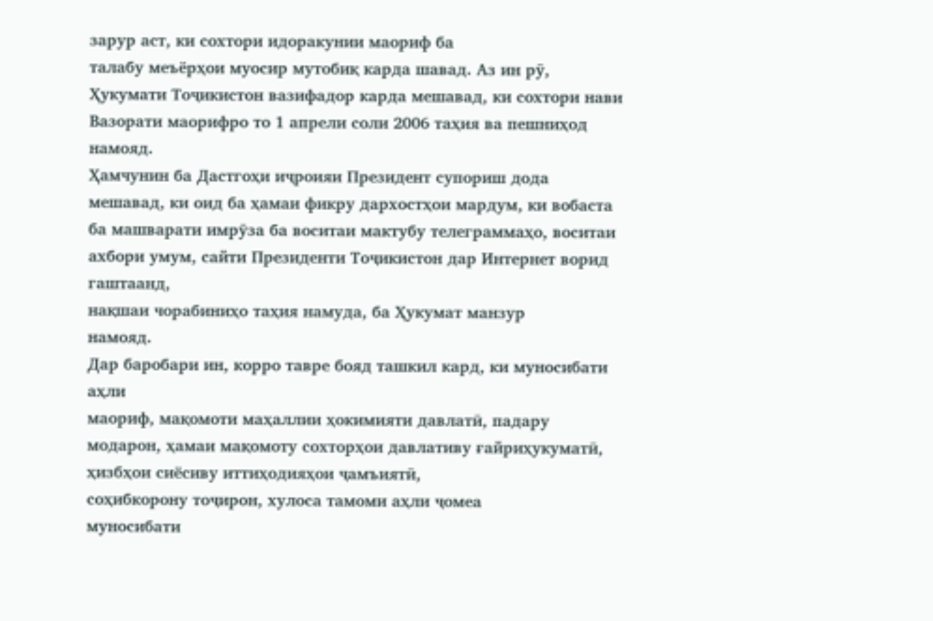зарур аст, ки сохтори идоракунии маориф ба
талабу меъёрҳои муосир мутобиқ карда шавад. Аз ин рӯ,
Ҳукумати Тоҷикистон вазифадор карда мешавад, ки сохтори нави
Вазорати маорифро то 1 апрели соли 2006 таҳия ва пешниҳод
намояд.
Ҳамчунин ба Дастгоҳи иҷроияи Президент супориш дода
мешавад, ки оид ба ҳамаи фикру дархостҳои мардум, ки вобаста
ба машварати имрӯза ба воситаи мактубу телеграммаҳо, воситаи
ахбори умум, сайти Президенти Тоҷикистон дар Интернет ворид гаштаанд,
нақшаи чорабиниҳо таҳия намуда, ба Ҳукумат манзур
намояд.
Дар баробари ин, корро тавре бояд ташкил кард, ки муносибати аҳли
маориф, мақомоти маҳаллии ҳокимияти давлатӣ, падару
модарон, ҳамаи мақомоту сохторҳои давлативу ғайриҳукуматӣ,
ҳизбҳои сиёсиву иттиҳодияҳои ҷамъиятӣ,
соҳибкорону тоҷирон, хулоса тамоми аҳли ҷомеа
муносибати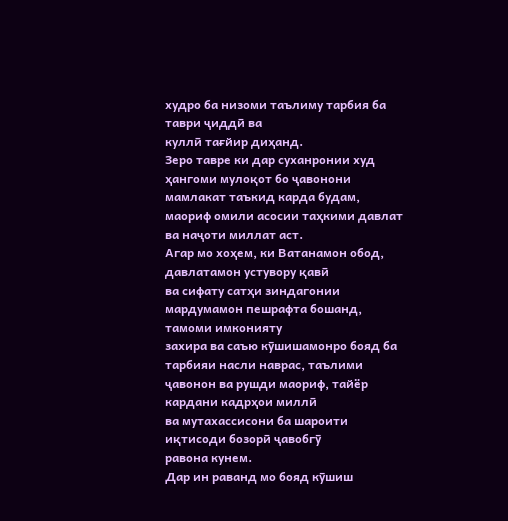худро ба низоми таълиму тарбия ба таври ҷиддӣ ва
куллӣ тағйир диҳанд.
Зеро тавре ки дар суханронии худ ҳангоми мулоқот бо ҷавонони
мамлакат таъкид карда будам, маориф омили асосии таҳкими давлат
ва наҷоти миллат аст.
Агар мо хоҳем, ки Ватанамон обод, давлатамон устувору қавӣ
ва сифату сатҳи зиндагонии мардумамон пешрафта бошанд, тамоми имконияту
захира ва саъю кӯшишамонро бояд ба тарбияи насли наврас, таълими
ҷавонон ва рушди маориф, тайёр кардани кадрҳои миллӣ
ва мутахассисони ба шароити иқтисоди бозорӣ ҷавобгӯ
равона кунем.
Дар ин раванд мо бояд кӯшиш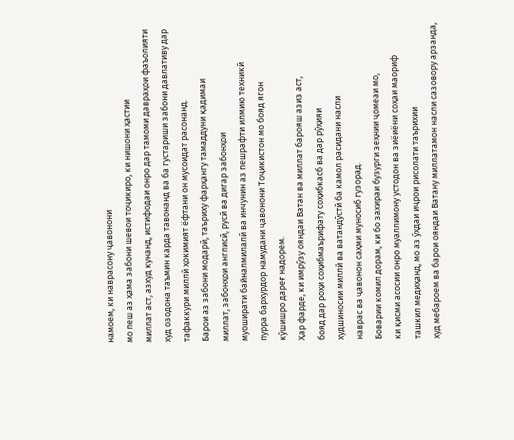намоем, ки наврасону ҷавонони
мо пеш аз ҳама забони шевои тоҷикиро, ки нишони ҳастии
миллат аст, азхуд кунанд, истифодаи онро дар тамоми давраҳои фаъолияти
худ озодона таъмин карда тавонанд ва ба густариши забони давлативу дар
тафаккури миллӣ ҳокимият ёфтани он мусоидат расонанд.
Барои аз забони модарӣ, таъриху фарҳангу тамаддуни қадимаи
миллат, забонҳои англисӣ, русӣ ва дигар забонҳои
муоширати байналмилалӣ ва инчунин аз пешрафти илмию техникӣ
пурра бархурдор намудани ҷавонони Тоҷикистон мо бояд ягон
кӯшишро дареғ надорем.
Ҳар фарде, ки имрӯзу ояндаи Ватан ва миллат барояш азиз аст,
бояд дар роҳи соҳибмаърифату соҳибкасб ва дар рӯҳияи
худшиносии миллӣ ва ватандӯстӣ ба камол расидани насли
наврас ва ҷавонон саҳми муносиб гузорад.
Боварии комил дорам, ки бо захираи бузурги зеҳнии ҷомеаи мо,
ки қисми асосии онро муаллимону устодон ва зиёиёни соҳаи маориф
ташкил медиҳанд, мо аз ӯҳдаи иҷрои рисолати таърихии
худ мебароем ва барои ояндаи Ватану миллатамон насли сазовору арзанда,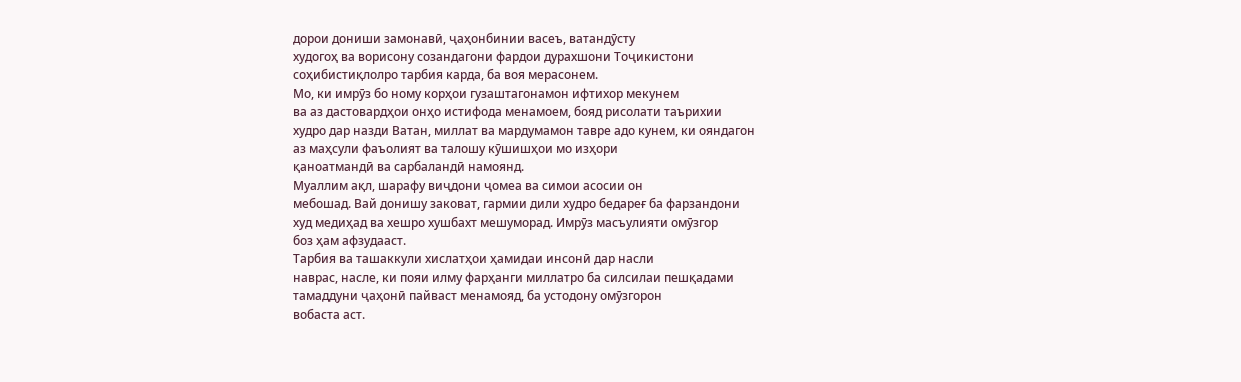дорои дониши замонавӣ, ҷаҳонбинии васеъ, ватандӯсту
худогоҳ ва ворисону созандагони фардои дурахшони Тоҷикистони
соҳибистиқлолро тарбия карда, ба воя мерасонем.
Мо, ки имрӯз бо ному корҳои гузаштагонамон ифтихор мекунем
ва аз дастовардҳои онҳо истифода менамоем, бояд рисолати таърихии
худро дар назди Ватан, миллат ва мардумамон тавре адо кунем, ки ояндагон
аз маҳсули фаъолият ва талошу кӯшишҳои мо изҳори
қаноатмандӣ ва сарбаландӣ намоянд.
Муаллим ақл, шарафу виҷдони ҷомеа ва симои асосии он
мебошад. Вай донишу заковат, гармии дили худро бедареғ ба фарзандони
худ медиҳад ва хешро хушбахт мешуморад. Имрӯз масъулияти омӯзгор
боз ҳам афзудааст.
Тарбия ва ташаккули хислатҳои ҳамидаи инсонӣ дар насли
наврас, насле, ки пояи илму фарҳанги миллатро ба силсилаи пешқадами
тамаддуни ҷаҳонӣ пайваст менамояд, ба устодону омӯзгорон
вобаста аст.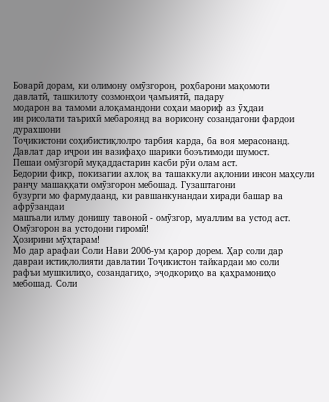Боварӣ дорам, ки олимону омӯзгорон, роҳбарони мақомоти
давлатӣ, ташкилоту созмонҳои ҷамъиятӣ, падару
модарон ва тамоми алоқамандони соҳаи маориф аз ӯҳдаи
ин рисолати таърихӣ мебароянд ва ворисону созандагони фардои дурахшони
Тоҷикистони соҳибистиқлолро тарбия карда, ба воя мерасонанд.
Давлат дар иҷрои ин вазифаҳо шарики боэътимоди шумост.
Пешаи омӯзгорӣ муқаддастарин касби рӯи олам аст.
Бедории фикр, покизагии ахлоқ ва ташаккули ақлонии инсон маҳсули
ранҷу машаққати омӯзгорон мебошад. Гузаштагони
бузурги мо фармудаанд, ки равшанкунандаи хиради башар ва афрӯзандаи
машъали илму донишу тавоноӣ - омӯзгор, муаллим ва устод аст.
Омӯзгорон ва устодони гиромӣ!
Ҳозирини мӯҳтарам!
Мо дар арафаи Соли Нави 2006-ум қарор дорем. Ҳар соли дар
давраи истиқлолияти давлатии Тоҷикистон тайкардаи мо соли
рафъи мушкилиҳо, созандагиҳо, эҷодкориҳо ва қаҳрамониҳо
мебошад. Соли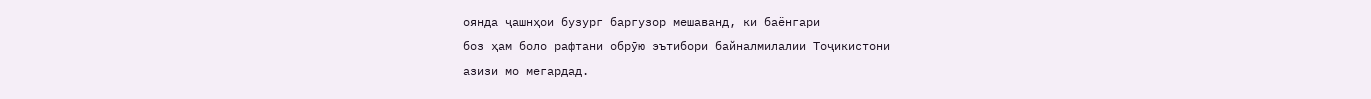оянда ҷашнҳои бузург баргузор мешаванд, ки баёнгари
боз ҳам боло рафтани обрӯю эътибори байналмилалии Тоҷикистони
азизи мо мегардад.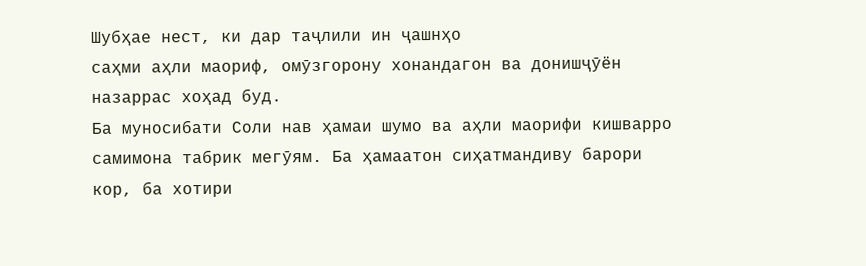Шубҳае нест, ки дар таҷлили ин ҷашнҳо
саҳми аҳли маориф, омӯзгорону хонандагон ва донишҷӯён
назаррас хоҳад буд.
Ба муносибати Соли нав ҳамаи шумо ва аҳли маорифи кишварро
самимона табрик мегӯям. Ба ҳамаатон сиҳатмандиву барори
кор, ба хотири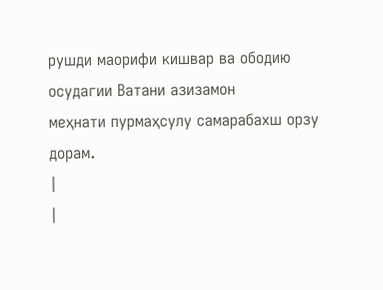рушди маорифи кишвар ва ободию осудагии Ватани азизамон
меҳнати пурмаҳсулу самарабахш орзу дорам.
|
|